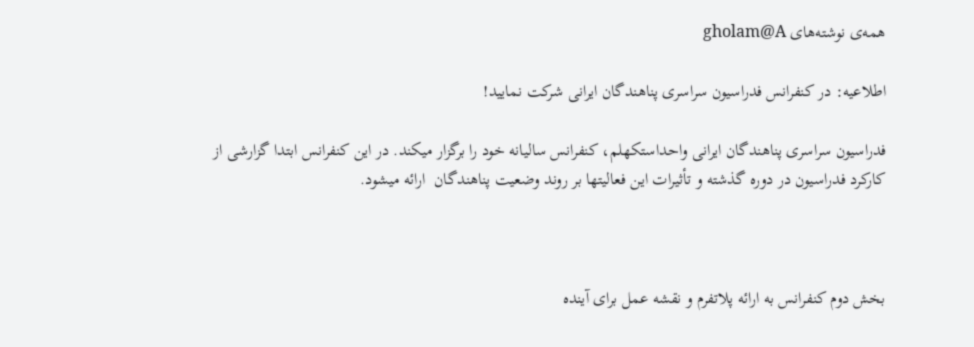همه‌ی نوشته‌های gholam@A

اطلاعیه: در کنفرانس فدراسیون سراسری پناهندگان ایرانی شرکت نمایید!

فدراسیون سراسری پناهندگان ایرانی واحداستکهلم، کنفرانس سالیانه خود را برگزار میکند. در این کنفرانس ابتدا گزارشی از کارکرد فدراسیون در دوره گذشته و تأثیرات این فعالیتها بر روند وضعیت پناهندگان  ارائه میشود.



بخش دوم کنفرانس به ارائه پلاتفرم و نقشه عمل برای آینده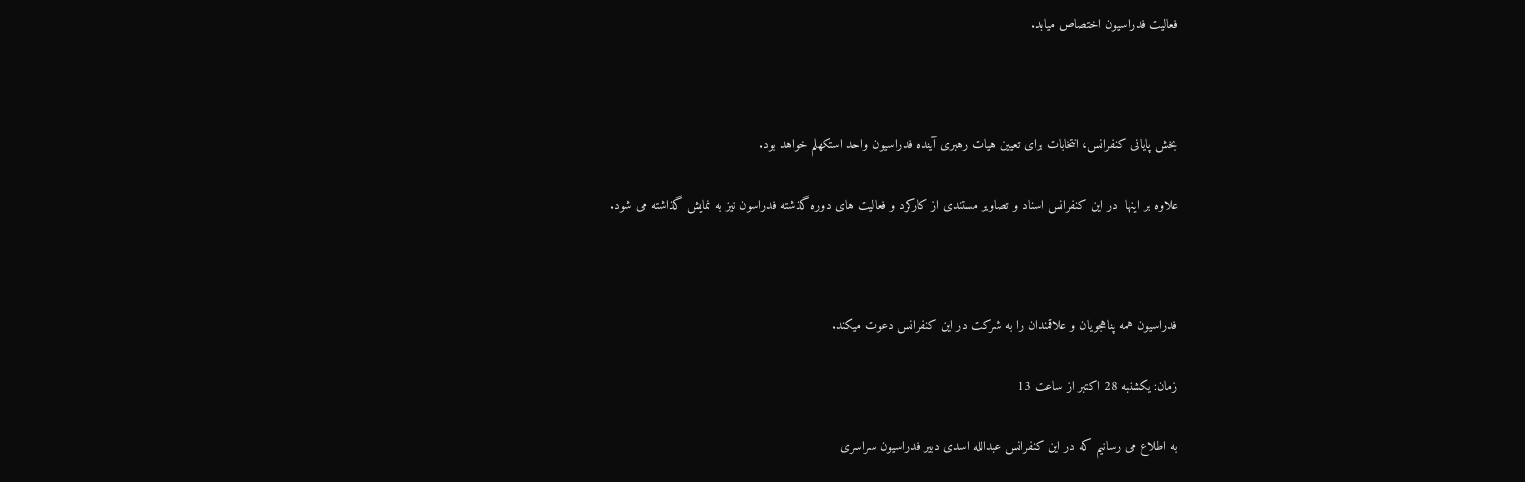فعالیت فدراسیون اختصاص میابد.



بخش پایانی کنفرانس، انتخابات برای تعیین هیات رهبری آینده فدراسیون واحد استکهلم خواهد بود.

علاوه بر اینها  در این کنفرانس اسناد و تصاویر مستندی از کارکرد و فعالیت های دوره گذشته فدراسون نیز به نمایش گذاشته می شود.



فدراسیون همه پناهجویان و علاقمندان را به شرکت در این کنفرانس دعوت میکند.

زمان: یکشنبه 28 اکتبر از ساعت 13

به اطلاع می رسانیم که در این کنفرانس عبدالله اسدی دبیر فدراسیون سراسری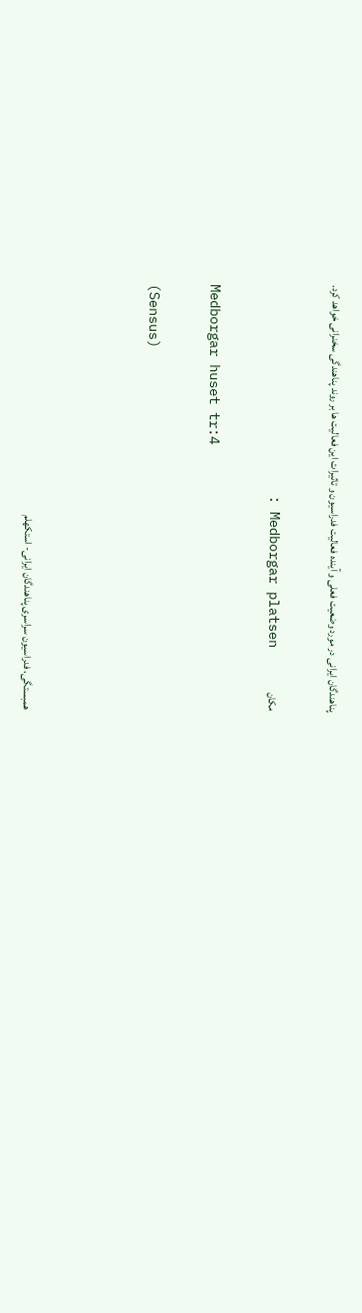پناهندگان ایرانی در مورد وضعیت فعلی و آینده فعالیت فدراسیون و تاثیرات این فعالیت ها بر روند پناهندگی سخنرانی خواهد کرد.

مکان                     Medborgar platsen :

Medborgar huset tr:4

(Sensus)



همبستگی، فدراسیون سراسری پناهندگان ایرانی- استکهلم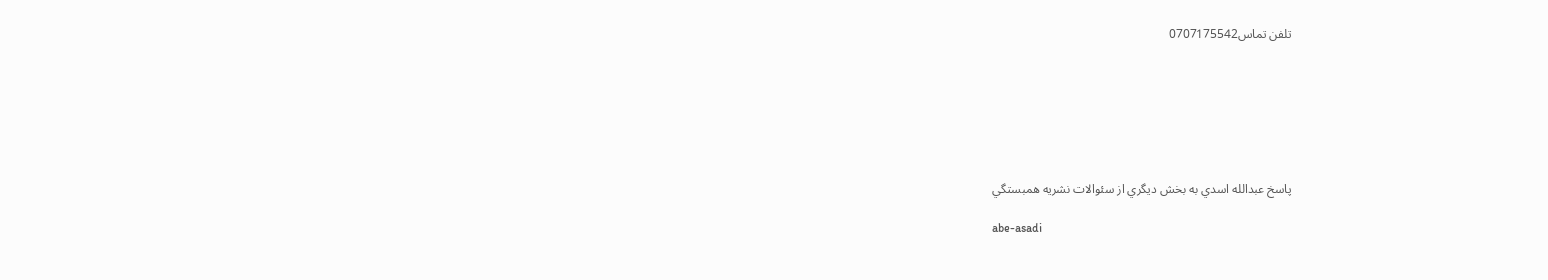تلفن تماس0707175542







پاسخ عبدالله اسدي به بخش ديگري از سئوالات نشريه همبستگي

abe-asadi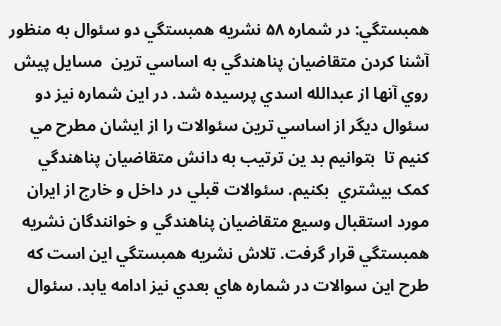همبستگي: در شماره ۵۸ نشريه همبستگي دو سئوال به منظور آشنا کردن متقاضيان پناهندگي به اساسي ترين  مسايل پيش روي آنها از عبدالله اسدي پرسيده شد. در اين شماره نيز دو سئوال ديگر از اساسي ترين سئوالات را از ايشان مطرح مي کنيم تا  بتوانيم بد ين ترتيب به دانش متقاضيان پناهندگي کمک بيشتري  بکنيم. سئوالات قبلي در داخل و خارج از ايران مورد استقبال وسيع متقاضيان پناهندگي و خوانندگان نشريه همبستگي قرار گرفت. تلاش نشريه همبستگي اين است که طرح اين سوالات در شماره هاي بعدي نيز ادامه يابد. سئوال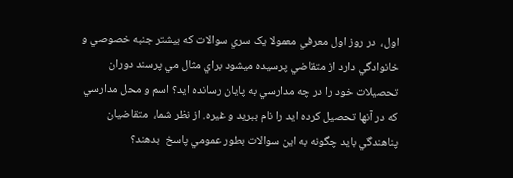اول،  در روز اول معرفي معمولا يک سري سوالات که بيشتر جنبه خصوصي و خانوادگي دارد از متقاضي پرسيده ميشود براي مثال مي پرسند دوران تحصيلات خود را در چه مدارسي به پايان رسانده ايد؟ اسم و محل مدارسي که در آنها تحصيل کرده ايد را نام ببريد و غيره. از نظر شما،  متقاضيان پناهندگي بايد چگونه به اين سوالات بطور عمومي پاسخ  بدهند؟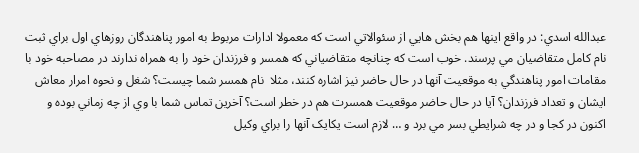عبدالله اسدي: در واقع اينها هم بخش هايي از سئوالاتي است که معمولا ادارات مربوط به امور پناهندگان روزهاي اول براي ثبت نام کامل متقاضيان مي پرسند. خوب است که چنانچه متقاضياني که همسر و فرزندان خود را به همراه ندارند در مصاحبه خود با مقامات امور پناهندگي به موقعيت آنها در حال حاضر نيز اشاره کنند، مثلا  نام همسر شما چيست؟ شغل و نحوه امرار معاش ايشان و تعداد فرزندان؟ آيا در حال حاضر موقعيت همسرت هم در خطر است؟ آخرين تماس شما با وي از چه زماني بوده و اکنون در کجا و در چه شرايطي بسر مي برد و … لازم است يکايک آنها را براي وکيل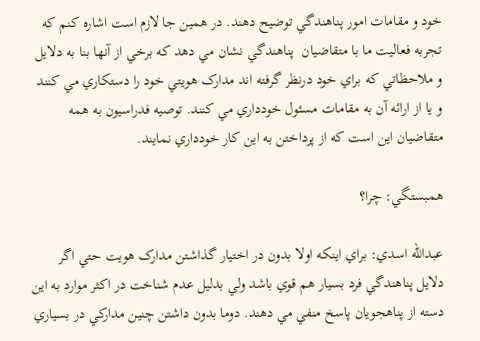خود و مقامات امور پناهندگي توضيح دهند. در همين جا لازم است اشاره کنم که تجربه فعاليت ما با متقاضيان  پناهندگي نشان مي دهد که برخي از آنها بنا به دلايل و ملاحظاتي که براي خود درنظر گرفته اند مدارک هويتي خود را دستکاري مي کنند و يا از ارائه آن به مقامات مسئول خودداري مي کنند. توصيه فدراسيون به همه متقاضيان اين است که از پرداختن به اين کار خودداري نمايند.

همبستگي: چرا؟

عبدالله اسدي: براي اينکه اولا بدون در اختيار گذاشتن مدارک هويت حتي اگر دلايل پناهندگي فرد بسيار هم قوي باشد ولي بدليل عدم شناخت در اکثر موارد به اين دسته از پناهجويان پاسخ منفي مي دهند. دوما بدون داشتن چنين مدارکي در بسياري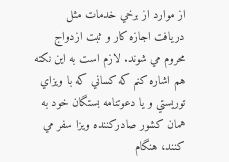از موارد از برخي خدمات مثل دريافت اجازه کار و ثبت ازدواج محروم مي شوند. لازم است به اين نکته هم اشاره کنم که کساني که با ويزاي توريستي و يا دعوتنامه بستگان خود به همان کشور صادرکننده ويزا سفر مي کنند، هنگام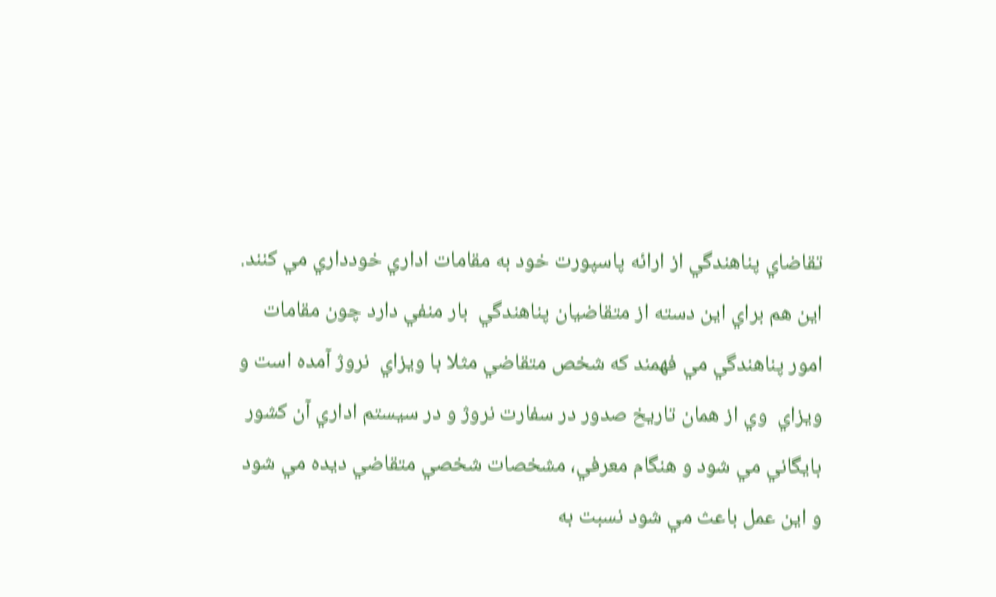تقاضاي پناهندگي از ارائه پاسپورت خود به مقامات اداري خودداري مي کنند. اين هم براي اين دسته از متقاضيان پناهندگي  بار منفي دارد چون مقامات امور پناهندگي مي فهمند که شخص متقاضي مثلا با ويزاي  نروژ آمده است و ويزاي  وي از همان تاريخ صدور در سفارت نروژ و در سيستم اداري آن کشور بايگاني مي شود و هنگام معرفي، مشخصات شخصي متقاضي ديده مي شود و اين عمل باعث مي شود نسبت به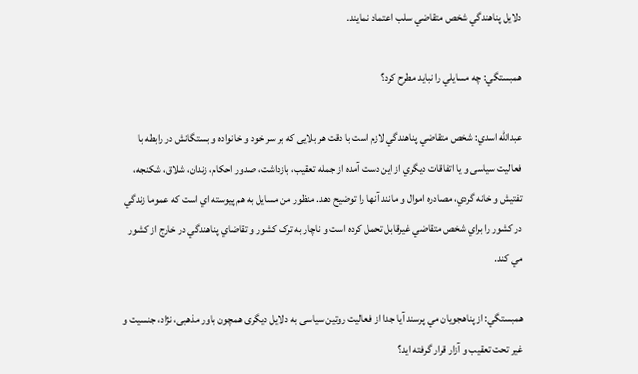دلايل پناهندگي شخص متقاضي سلب اعتماد نمايند.

همبستگي: چه مسايلي را نبايد مطرح کرد؟

عبدالله اسدي: شخص متقاضي پناهندگي لازم است با دقت هر بلايى که بر سر خود و خانواده و بستگانش در رابطه با فعاليت سياسى و يا اتفاقات ديگري از اين دست آمده از جمله تعقيب، بازداشت، صدور احکام، زندان، شلاق، شکنجه، تفتيش و خانه گردي، مصادره اموال و مانند آنها را توضيح دهد. منظور من مسايل به هم پيوسته اي است که عموما زندگي در کشور را براي شخص متقاضي غيرقابل تحمل کرده است و ناچار به ترک کشور و تقاضاي پناهندگي در خارج از کشور مي کند.

همبستگي: از پناهجويان مي پرسند آيا جدا از فعاليت روتين سياسى به دلايل ديگرى همچون باور مذهبى، نژاد، جنسيت و غير تحت تعقيب و آزار قرار گرفته ايد؟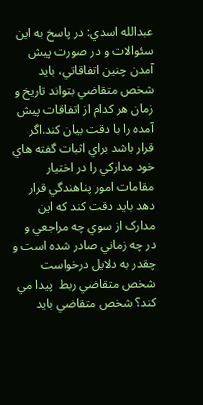عبدالله اسدي: در پاسخ به اين سئوالات و در صورت پيش آمدن چنين اتفاقاتي، بايد شخص متقاضي بتواند تاريخ و زمان هر کدام از اتفاقات پيش آمده را با دقت بيان کند.اگر قرار باشد براي اثبات گفته هاي خود مدارکي را در اختيار مقامات امور پناهندگي قرار دهد بايد دقت کند که اين مدارک از سوي چه مراجعي و در چه زماني صادر شده است و چقدر به دلايل درخواست شخص متقاضي ربط  پيدا مي کند؟ شخص متقاضي بايد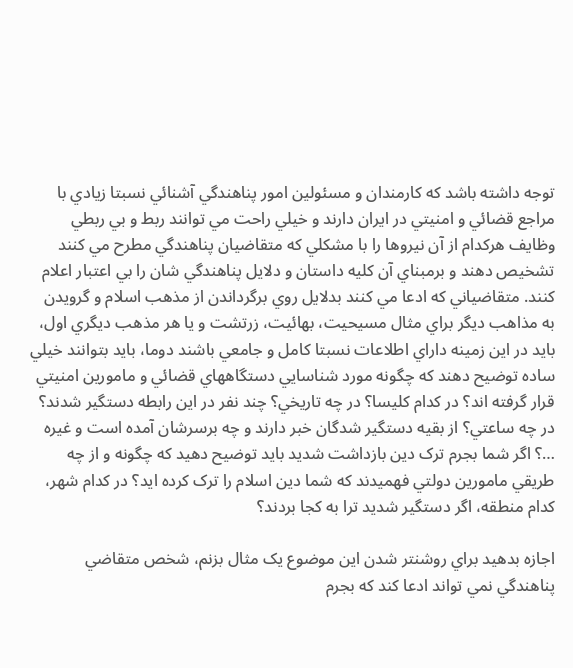توجه داشته باشد که کارمندان و مسئولين امور پناهندگي آشنائي نسبتا زيادي با مراجع قضائي و امنيتي در ايران دارند و خيلي راحت مي توانند ربط و بي ربطي وظايف هرکدام از آن نيروها را با مشکلي که متقاضيان پناهندگي مطرح مي کنند تشخيص دهند و برمبناي آن کليه داستان و دلايل پناهندگي شان را بي اعتبار اعلام کنند. متقاضياني که ادعا مي کنند بدلايل روي برگرداندن از مذهب اسلام و گرويدن به مذاهب ديگر براي مثال مسيحيت، بهائيت، زرتشت و يا هر مذهب ديگري اول، بايد در اين زمينه داراي اطلاعات نسبتا کامل و جامعي باشند دوما، بايد بتوانند خيلي ساده توضيح دهند که چگونه مورد شناسايي دستگاههاي قضائي و مامورين امنيتي قرار گرفته اند؟ در کدام کليسا؟ در چه تاريخي؟ چند نفر در اين رابطه دستگير شدند؟ در چه ساعتي؟ از بقيه دستگير شدگان خبر دارند و چه برسرشان آمده است و غيره …؟ اگر شما بجرم ترک دين بازداشت شديد بايد توضيح دهيد که چگونه و از چه طريقي مامورين دولتي فهميدند که شما دين اسلام را ترک کرده ايد؟ در کدام شهر، کدام منطقه، اگر دستگير شديد ترا به کجا بردند؟

اجازه بدهيد براي روشنتر شدن اين موضوع يک مثال بزنم، شخص متقاضي پناهندگي نمي تواند ادعا کند که بجرم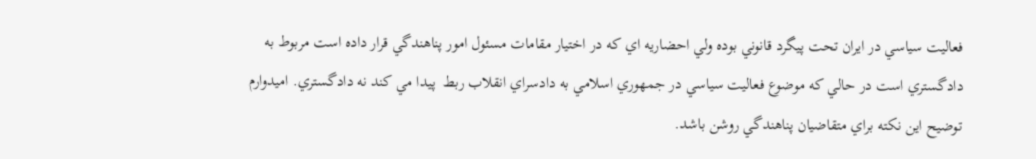فعاليت سياسي در ايران تحت پيگرد قانوني بوده ولي احضاريه اي که در اختيار مقامات مسئول امور پناهندگي قرار داده است مربوط به دادگستري است در حالي که موضوع فعاليت سياسي در جمهوري اسلامي به دادسراي انقلاب ربط  پيدا مي کند نه دادگستري. اميدوارم توضيح اين نکته براي متقاضيان پناهندگي روشن باشد.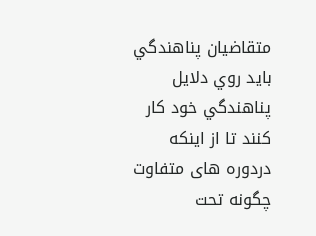متقاضيان پناهندگي بايد روي دلايل پناهندگي خود کار کنند تا از اينکه دردوره هاى متفاوت چگونه تحت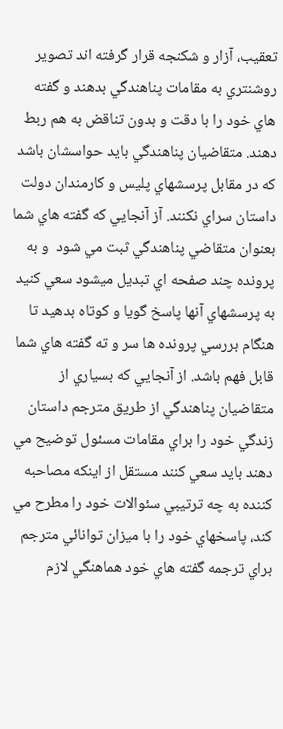تعقيب، آزار و شکنجه قرار گرفته اند تصوير روشنتري به مقامات پناهندگي بدهند و گفته هاي خود را با دقت و بدون تناقض به هم ربط دهند. متقاضيان پناهندگي بايد حواسشان باشد که در مقابل پرسشهاي پليس و کارمندان دولت داستان سراي نکنند. آز آنجايي که گفته هاي شما بعنوان متقاضي پناهندگي ثبت مي شود  و به پرونده چند صفحه اي تبديل ميشود سعي کنيد به پرسشهاي آنها پاسخ گويا و کوتاه بدهيد تا هنگام بررسي پرونده ها سر و ته گفته هاي شما قابل فهم باشد. از آنجايي که بسياري از متقاضيان پناهندگي از طريق مترجم داستان زندگي خود را براي مقامات مسئول توضيح مي دهند بايد سعي کنند مستقل از اينکه مصاحبه کننده به چه ترتيبي سئوالات خود را مطرح مي کند، پاسخهاي خود را با ميزان توانائي مترجم براي ترجمه گفته هاي خود هماهنگي لازم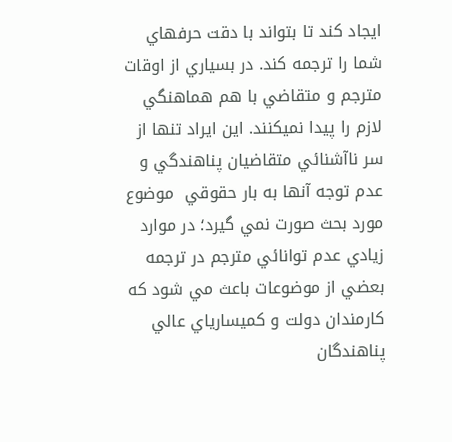ايجاد کند تا بتواند با دقت حرفهاي شما را ترجمه کند. در بسياري از اوقات مترجم و متقاضي با هم هماهنگي لازم را پيدا نميکنند. اين ايراد تنها از سر ناآشنائي متقاضيان پناهندگي و عدم توجه آنها به بار حقوقي  موضوع مورد بحث صورت نمي گيرد؛ در موارد زيادي عدم توانائي مترجم در ترجمه بعضي از موضوعات باعث مي شود که کارمندان دولت و کميسارياي عالي پناهندگان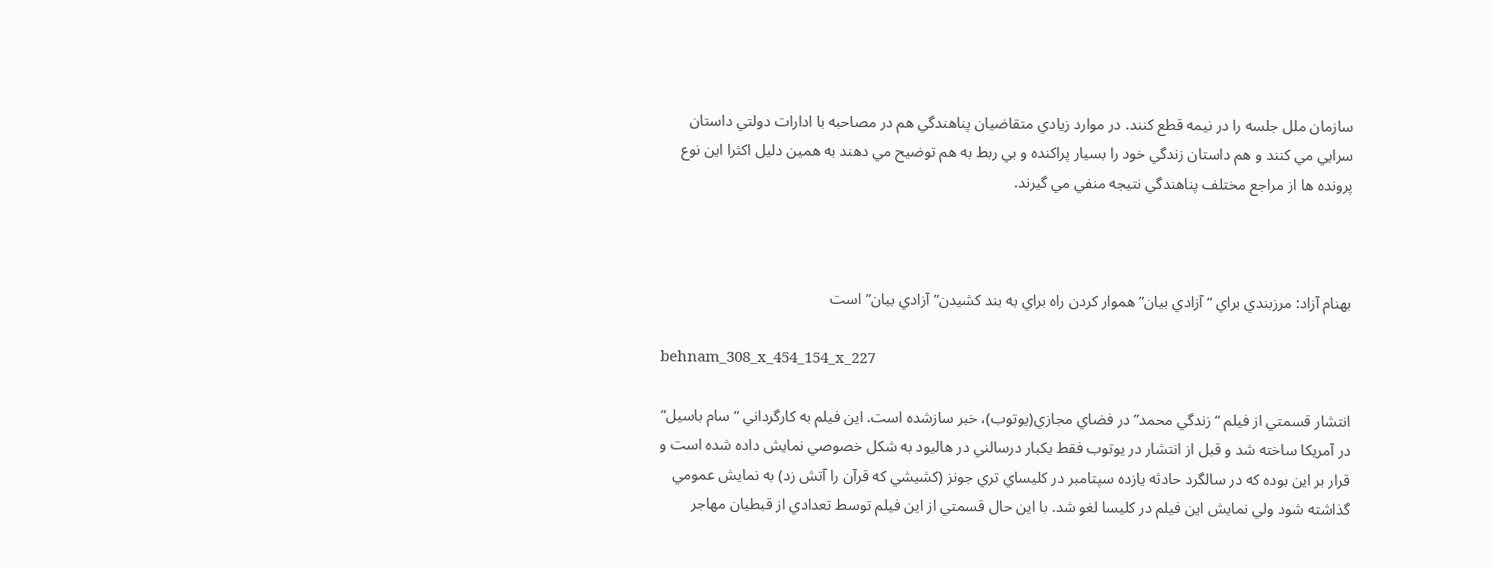سازمان ملل جلسه را در نيمه قطع کنند. در موارد زيادي متقاضيان پناهندگي هم در مصاحبه با ادارات دولتي داستان سرايي مي کنند و هم داستان زندگي خود را بسيار پراکنده و بي ربط به هم توضيح مي دهند به همين دليل اکثرا اين نوع پرونده ها از مراجع مختلف پناهندگي نتيجه منفي مي گيرند.



بهنام آزاد: مرزبندي براي “آزادي بيان” هموار کردن راه براي به بند کشيدن”آزادي بيان” است

behnam_308_x_454_154_x_227

انتشار قسمتي از فيلم “زندگي محمد” در فضاي مجازي(يوتوب)، خبر سازشده است. اين فيلم به کارگرداني “سام باسيل” در آمريکا ساخته شد و قبل از انتشار در يوتوب فقط يکبار درسالني در هاليود به شکل خصوصي نمايش داده شده است و قرار بر اين بوده که در سالگرد حادثه يازده سپتامبر در کليساي تري جونز (کشيشي که قرآن را آتش زد) به نمايش عمومي گذاشته شود ولي نمايش اين فيلم در کليسا لغو شد. با اين حال قسمتي از اين فيلم توسط تعدادي از قبطيان مهاجر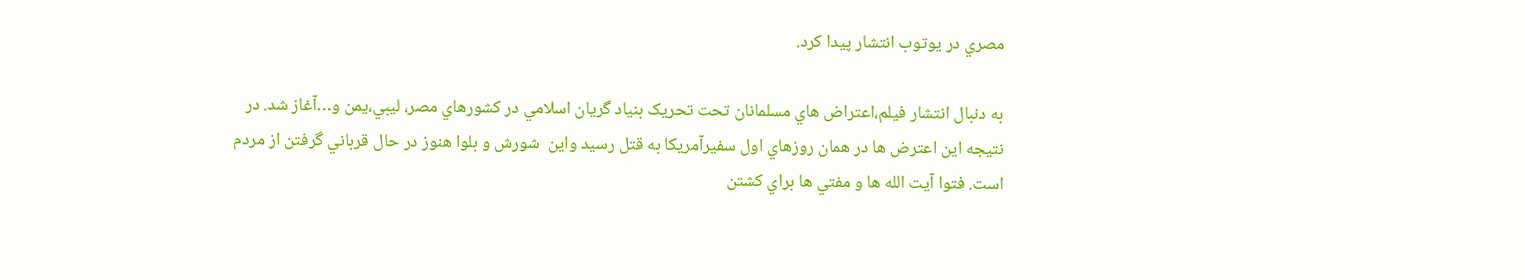مصري در يوتوب انتشار پيدا کرد.

به دنبال انتشار فيلم،اعتراض هاي مسلمانان تحت تحريک بنياد گريان اسلامي در کشورهاي مصر، ليبي،يمن و…آغاز شد. در نتيجه اين اعترض ها در همان روزهاي اول سفيرآمريکا به قتل رسيد واين  شورش و بلوا هنوز در حال قرباني گرفتن از مردم است. فتوا آيت الله ها و مفتي ها براي کشتن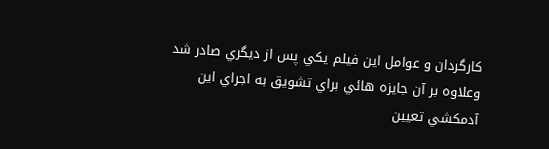کارگردان و عوامل اين فيلم يکي پس از ديگري صادر شد  وعلاوه بر آن جايزه هائي براي تشويق به اجراي اين آدمکشي تعيين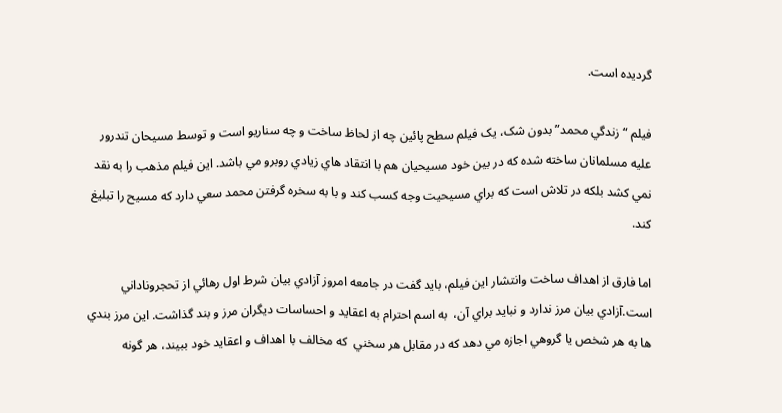گرديده است.

فيلم “زندگي محمد” بدون شک، يک فيلم سطح پائين چه از لحاظ ساخت و چه سناريو است و توسط مسيحان تندرور عليه مسلمانان ساخته شده که در بين خود مسيحيان هم با انتقاد هاي زيادي روبرو مي باشد. اين فيلم مذهب را به نقد نمي کشد بلکه در تلاش است که براي مسيحيت وجه کسب کند و با به سخره گرفتن محمد سعي دارد که مسيح را تبليغ کند.

اما فارق از اهداف ساخت وانتشار اين فيلم، بايد گفت در جامعه امروز آزادي بيان شرط اول رهائي از تحجروناداني است.آزادي بيان مرز ندارد و نبايد براي آن،  به اسم احترام به اعقايد و احساسات ديگران مرز و بند گذاشت. اين مرز بندي ها به هر شخص يا گروهي اجازه مي دهد که در مقابل هر سخني  که مخالف با اهداف و اعقايد خود ببيند، هر گونه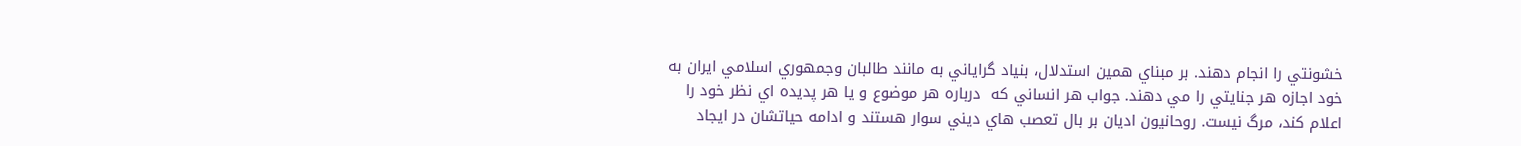خشونتي را انجام دهند. بر مبناي همين استدلال، بنياد گراياني به مانند طالبان وجمهوري اسلامي ايران به خود اجازه هر جنايتي را مي دهند. جواب هر انساني که  درباره هر موضوع و يا هر پديده اي نظر خود را اعلام کند، مرگ نيست. روحانيون اديان بر بال تعصب هاي ديني سوار هستند و ادامه حياتشان در ايجاد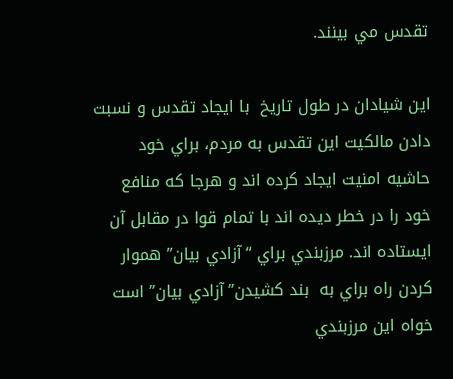تقدس مي بينند.

اين شيادان در طول تاريخ  با ايجاد تقدس و نسبت دادن مالکيت اين تقدس به مردم، براي خود حاشيه امنيت ايجاد کرده اند و هرجا که منافع خود را در خطر ديده اند با تمام قوا در مقابل آن ايستاده اند. مرزبندي براي “آزادي بيان” هموار کردن راه براي به  بند کشيدن”آزادي بيان” است خواه اين مرزبندي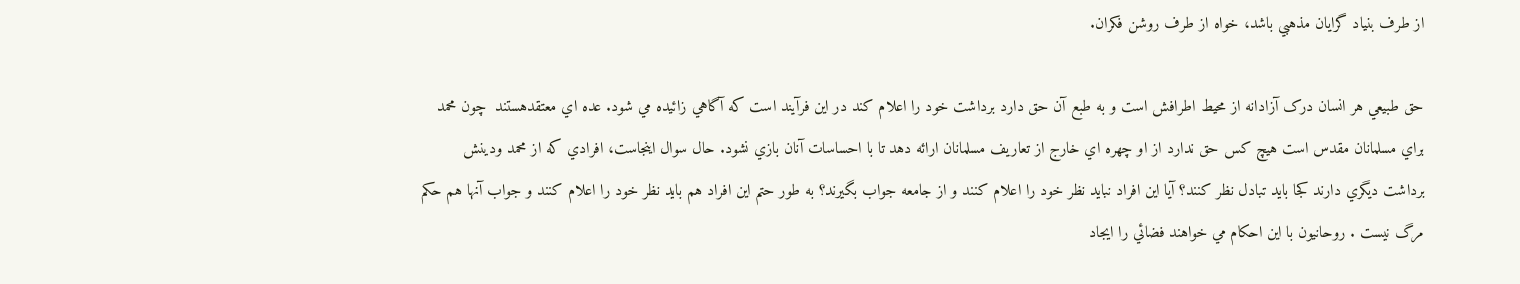از طرف بنياد گرايان مذهبي باشد، خواه از طرف روشن فکران.

حق طبيعي هر انسان درک آزادانه از محيط اطرافش است و به طبع آن حق دارد برداشت خود را اعلام کند در اين فرآيند است که آگاهي زائيده مي شود. عده اي معتقدهستند  چون محمد براي مسلمانان مقدس است هيچ کس حق ندارد از او چهره اي خارج از تعاريف مسلمانان ارائه دهد تا با احساسات آنان بازي نشود. حال سوال اينجاست، افرادي که از محمد ودينش برداشت ديگري دارند کجا بايد تبادل نظر کنند؟ آيا اين افراد نبايد نظر خود را اعلام کنند و از جامعه جواب بگيرند؟ به طور حتم اين افراد هم بايد نظر خود را اعلام کنند و جواب آنها هم حکم مرگ نيست . روحانيون با اين احکام مي خواهند فضائي را ايجاد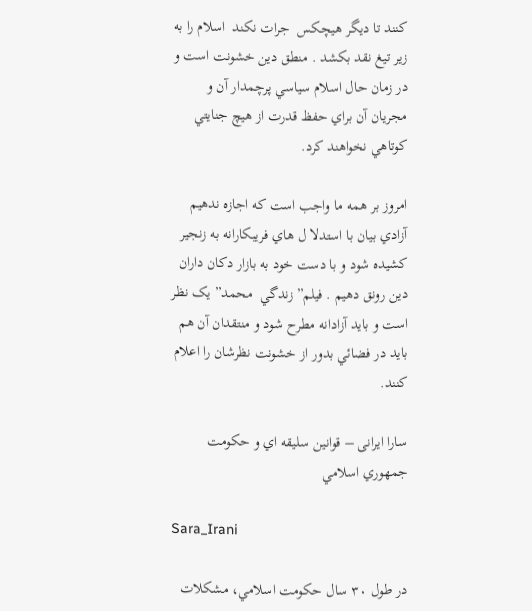کنند تا ديگر هيچکس  جرات نکند  اسلام را به زير تيغ نقد بکشد . منطق دين خشونت است و در زمان حال اسلام سياسي پرچمدار آن و مجريان آن براي حفظ قدرت از هيچ جنايتي کوتاهي نخواهند کرد.

امروز بر همه ما واجب است که اجازه ندهيم آزادي بيان با استدلا ل هاي فريبکارانه به زنجير کشيده شود و با دست خود به بازار دکان داران دين رونق دهيم . فيلم” زندگي  محمد” يک نظر است و بايد آزادانه مطرح شود و منتقدان آن هم بايد در فضائي بدور از خشونت نظرشان را اعلام کنند.

سارا ایرانی – قوانين سليقه اي و حکومت جمهوري اسلامي

Sara_Irani

در طول ۳۰ سال حکومت اسلامي، مشکلات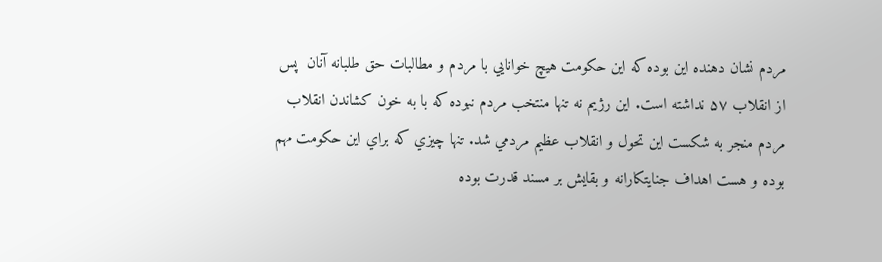مردم نشان دهنده اين بوده که اين حکومت هيچ خوانايي با مردم و مطالبات حق طلبانه آنان  پس از انقلاب ۵۷ نداشته است. اين رژيم نه تنها منتخب مردم نبوده که با به خون کشاندن انقلاب مردم منجر به شکست اين تحول و انقلاب عظيم مردمي شد. تنها چيزي که براي اين حکومت مهم بوده و هست اهداف جنايتکارانه و بقايش بر مسند قدرت بوده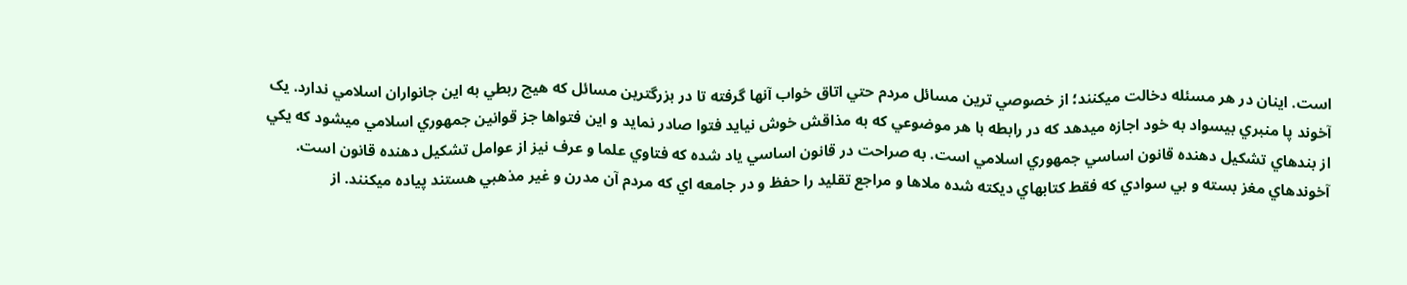است. اينان در هر مسئله دخالت ميکنند؛ از خصوصي ترين مسائل مردم حتي اتاق خواب آنها گرفته تا در بزرگترين مسائل که هيچ ربطي به اين جانواران اسلامي ندارد. يک آخوند پا منبري بيسواد به خود اجازه ميدهد که در رابطه با هر موضوعي که به مذاقش خوش نيايد فتوا صادر نمايد و اين فتواها جز قوانين جمهوري اسلامي ميشود که يکي از بندهاي تشکيل دهنده قانون اساسي جمهوري اسلامي است. به صراحت در قانون اساسي ياد شده که فتاوي علما و عرف نيز از عوامل تشکيل دهنده قانون است. آخوندهاي مغز بسته و بي سوادي که فقط کتابهاي ديکته شده ملاها و مراجع تقليد را حفظ و در جامعه اي که مردم آن مدرن و غير مذهبي هستند پياده ميکنند. از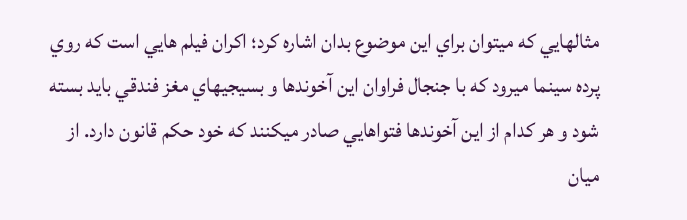مثالهايي که ميتوان براي اين موضوع بدان اشاره کرد؛ اکران فيلم هايي است که روي پرده سينما ميرود که با جنجال فراوان اين آخوندها و بسيجيهاي مغز فندقي بايد بسته شود و هر کدام از اين آخوندها فتواهايي صادر ميکنند که خود حکم قانون دارد. از ميان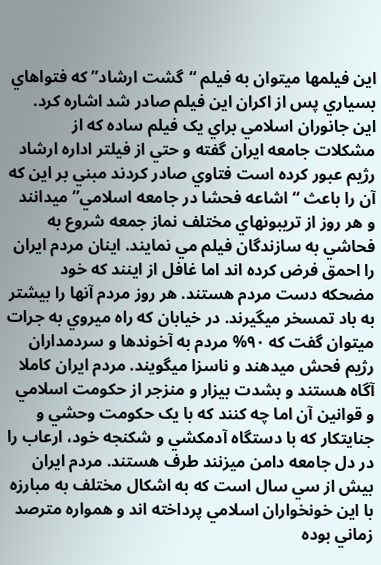اين فيلمها ميتوان به فيلم “گشت ارشاد” که فتواهاي بسياري پس از اکران اين فيلم صادر شد اشاره کرد. اين جانوران اسلامي براي يک فيلم ساده که از مشکلات جامعه ايران گفته و حتي از فيلتر اداره ارشاد رژيم عبور کرده است فتاوي صادر کردند مبني بر اين که آن را باعث “اشاعه فحشا در جامعه اسلامي” ميدانند و هر روز از تريبونهاي مختلف نماز جمعه شروع به فحاشي به سازندگان فيلم مي نمايند. اينان مردم ايران را احمق فرض کرده اند اما غافل از اينند که خود مضحکه دست مردم هستند. هر روز مردم آنها را بيشتر به باد تمسخر ميگيرند. در خيابان که راه ميروي به جرات ميتوان گفت که ۹۰% مردم به آخوندها و سردمداران رژيم فحش ميدهند و ناسزا ميگويند. مردم ايران کاملا آگاه هستند و بشدت بيزار و منزجر از حکومت اسلامي و قوانين آن اما چه کنند که با يک حکومت وحشي و جنايتکار که با دستگاه آدمکشي و شکنجه خود، ارعاب را در دل جامعه دامن ميزنند طرف هستند. مردم ايران بيش از سي سال است که به اشکال مختلف به مبارزه با اين خونخواران اسلامي پرداخته اند و همواره مترصد زماني بوده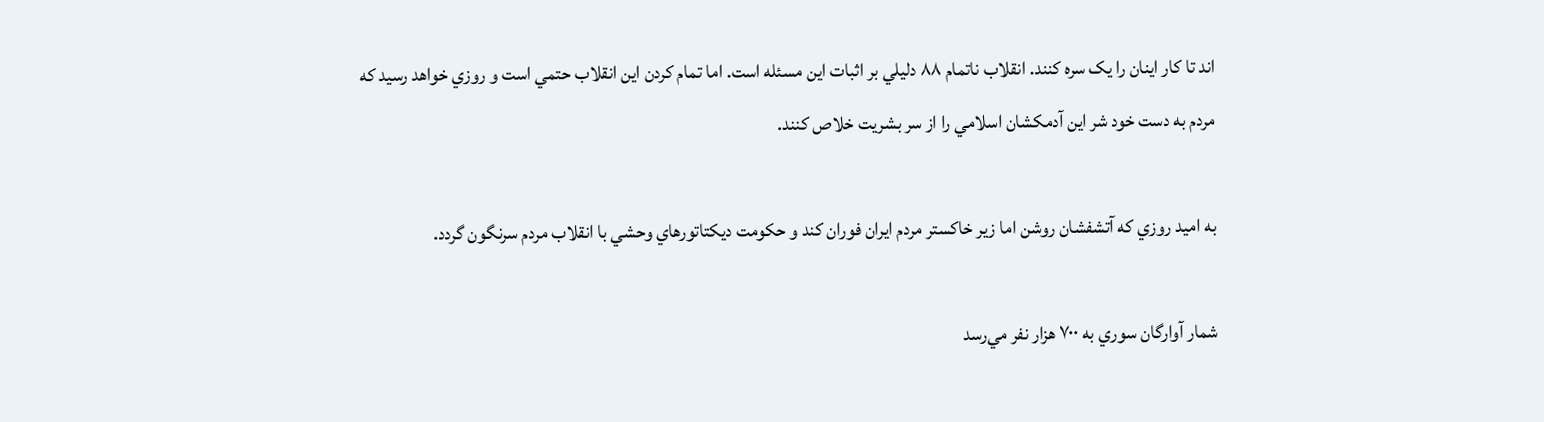اند تا کار اينان را يک سره کنند. انقلاب ناتمام ۸۸ دليلي بر اثبات اين مسئله است. اما تمام کردن اين انقلاب حتمي است و روزي خواهد رسيد که مردم به دست خود شر اين آدمکشان اسلامي را از سر بشريت خلاص کنند.

به اميد روزي که آتشفشان روشن اما زير خاکستر مردم ايران فوران کند و حکومت ديکتاتورهاي وحشي با انقلاب مردم سرنگون گردد.

شمار آوارگان سوري به ۷۰۰ هزار نفر مي‌رسد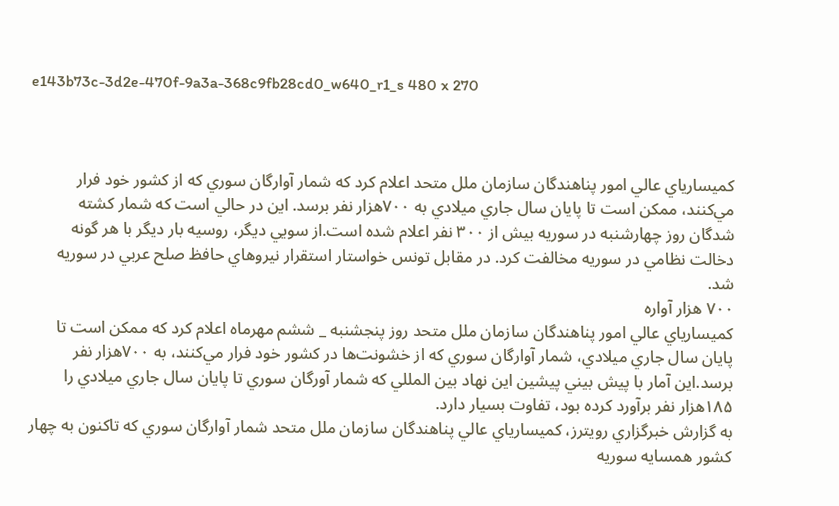e143b73c-3d2e-470f-9a3a-368c9fb28cd0_w640_r1_s 480 x 270



کميسارياي عالي امور پناهندگان سازمان ملل متحد اعلام کرد که شمار آوارگان سوري که از کشور خود فرار مي‌کنند، ممکن است تا پايان سال جاري ميلادي به ۷۰۰هزار نفر برسد. اين در حالي است که شمار کشته شدگان روز چهارشنبه در سوريه بيش از ۳۰۰ نفر اعلام شده است.از سويي ديگر، روسيه بار ديگر با هر گونه دخالت نظامي در سوريه مخالفت کرد. در مقابل تونس خواستار استقرار نيروهاي حافظ صلح عربي در سوريه شد.
۷۰۰ هزار آواره
کميسارياي عالي امور پناهندگان سازمان ملل متحد روز پنجشنبه _ ششم مهرماه اعلام کرد که ممکن است تا پايان سال جاري ميلادي، شمار آوارگان سوري که از خشونت‌ها در کشور خود فرار مي‌کنند، به ۷۰۰هزار نفر برسد.اين آمار با پيش بيني پيشين اين نهاد بين المللي که شمار آورگان سوري تا پايان سال جاري ميلادي را ۱۸۵هزار نفر برآورد کرده بود، تفاوت بسيار دارد.
به گزارش خبرگزاري رويترز، کميسارياي عالي پناهندگان سازمان ملل متحد شمار آوارگان سوري که تاکنون به چهار کشور همسايه سوريه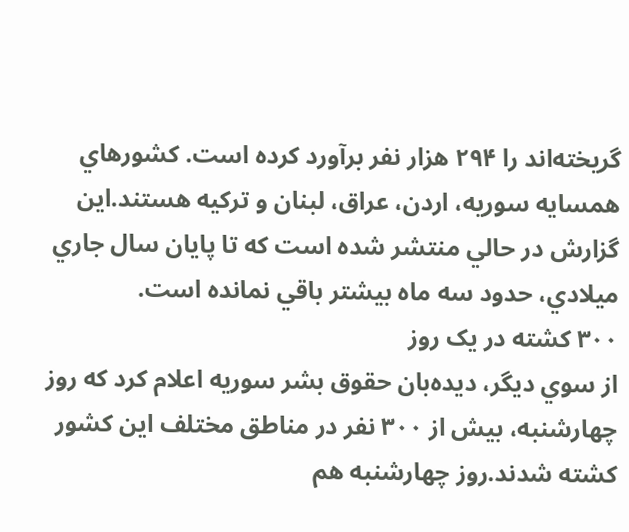گريخته‌اند را ۲۹۴ هزار نفر برآورد کرده است. کشورهاي همسايه سوريه، اردن، عراق، لبنان و ترکيه هستند.اين گزارش در حالي منتشر شده است که تا پايان سال جاري ميلادي، حدود سه ماه بيشتر باقي نمانده است.
۳۰۰ کشته در يک روز
از سوي ديگر، ديده‌بان حقوق بشر سوريه اعلام کرد که روز چهارشنبه، بيش از ۳۰۰ نفر در مناطق مختلف اين کشور کشته شدند.روز چهارشنبه هم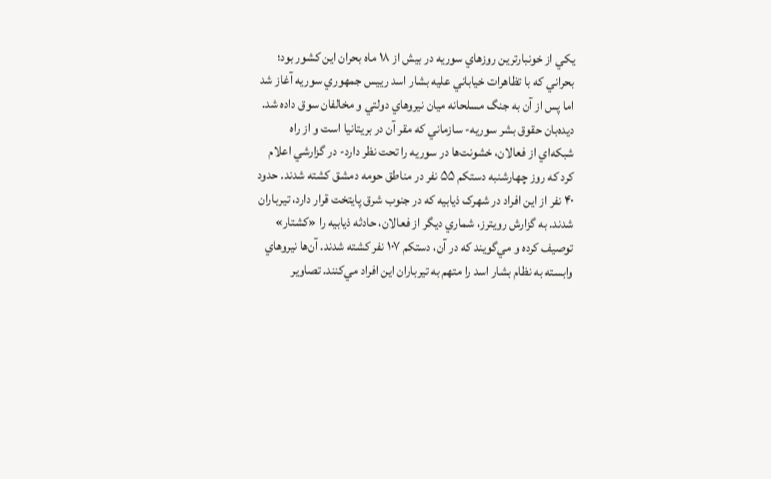يکي از خونبار‌ترين روزهاي سوريه در بيش از ۱۸ ماه بحران اين کشور بود؛ بحراني که با تظاهرات خياباني عليه بشار اسد رييس جمهوري سوريه آغاز شد اما پس از آن به جنگ مسلحانه ميان نيروهاي دولتي و مخالفان سوق داده شد.
ديده‌بان حقوق بشر سوريه- سازماني که مقر آن در بريتانيا است و از راه شبکه‌اي از فعالان، خشونت‌ها در سوريه را تحت نظر دارد- در گزارشي اعلام کرد که روز چهارشنبه دستکم ۵۵ نفر در مناطق حومه دمشق کشته شدند. حدود ۴۰ نفر از اين افراد در شهرک ذيابيه که در جنوب شرق پايتخت قرار دارد، تيرباران شدند. به گزارش رويترز، شماري ديگر از فعالان، حادثه ذيابيه را «کشتار» توصيف کرده و مي‌گويند که در آن، دستکم ۱۰۷ نفر کشته شدند. آن‌ها نيروهاي وابسته به نظام بشار اسد را متهم به تيرباران اين افراد مي‌کنند. تصاوير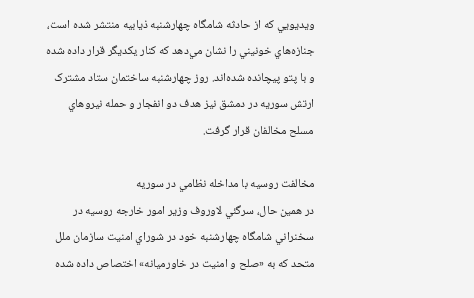ويديويي که از حادثه شامگاه چهارشنبه ذيابيه منتشر شده است، جنازه‌هاي خونيني را نشان مي‌دهد که کنار يکديگر قرار داده شده و با پتو پيچانده شده‌اند. روز چهارشنبه ساختمان ستاد مشترک ارتش سوريه در دمشق نيز هدف دو انفجار و حمله نيروهاي مسلح مخالفان قرار گرفت.

مخالفت روسيه با مداخله نظامي در سوريه
در همين حال، سرگئي لاوروف وزير امور خارجه روسيه در سخنراني شامگاه چهارشنبه خود در شوراي امنيت سازمان ملل متحد که به «صلح و امنيت در خاورميانه» اختصاص داده شده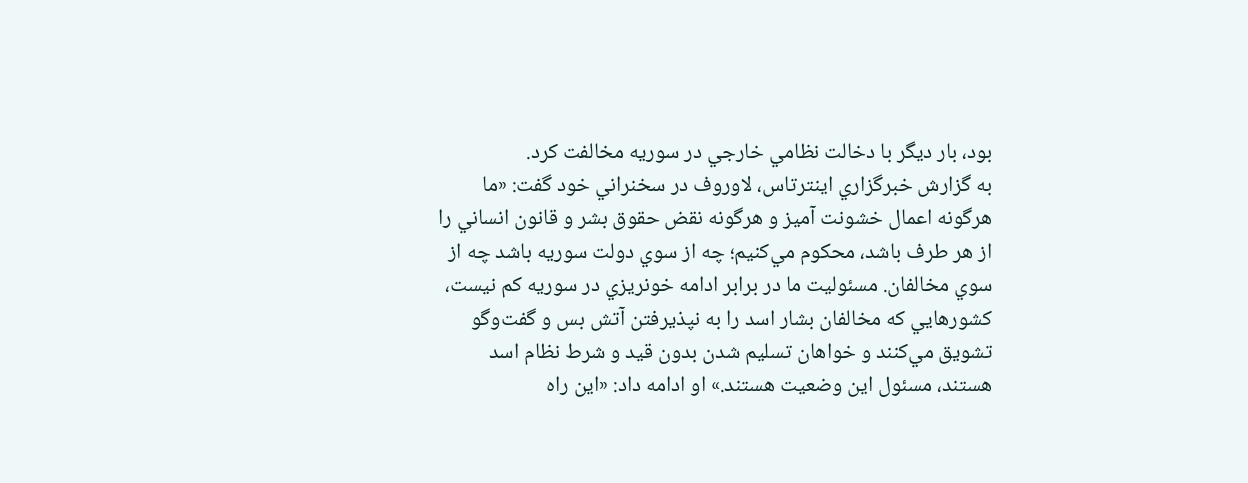بود، بار ديگر با دخالت نظامي خارجي در سوريه مخالفت کرد.
به گزارش خبرگزاري اينترتاس، لاوروف در سخنراني خود گفت: «ما هرگونه اعمال خشونت آميز و هرگونه نقض حقوق بشر و قانون انساني را از هر طرف باشد، محکوم مي‌کنيم؛ چه از سوي دولت سوريه باشد چه از سوي مخالفان. مسئوليت ما در برابر ادامه خونريزي در سوريه کم نيست، کشورهايي که مخالفان بشار اسد را به نپذيرفتن آتش بس و گفت‌و‌گو تشويق مي‌کنند و خواهان تسليم شدن بدون قيد و شرط نظام اسد هستند، مسئول اين وضعيت هستند.» او ادامه داد: «اين راه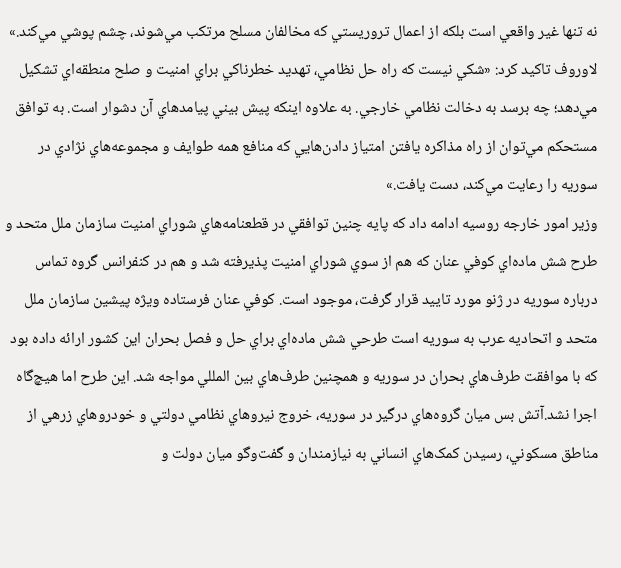نه تنها غير واقعي است بلکه از اعمال تروريستي که مخالفان مسلح مرتکب مي‌شوند، چشم پوشي مي‌کند.»
لاوروف تاکيد کرد: «شکي نيست که راه حل نظامي، تهديد خطرناکي براي امنيت و صلح منطقه‌اي تشکيل مي‌دهد؛ چه برسد به دخالت نظامي خارجي. به علاوه اينکه پيش بيني پيامدهاي آن دشوار است. به توافق مستحکم مي‌توان از راه مذاکره يافتن امتياز دادن‌هايي که منافع همه طوايف و مجموعه‌هاي نژادي در سوريه را رعايت مي‌کند، دست يافت.»
وزير امور خارجه روسيه ادامه داد که پايه چنين توافقي در قطعنامه‌هاي شوراي امنيت سازمان ملل متحد و طرح شش ماده‌اي کوفي عنان که هم از سوي شوراي امنيت پذيرفته شد و هم در کنفرانس گروه تماس درباره سوريه در ژنو مورد تاييد قرار گرفت، موجود است. کوفي عنان فرستاده ويژه پيشين سازمان ملل متحد و اتحاديه عرب به سوريه است طرحي شش ماده‌اي براي حل و فصل بحران اين کشور ارائه داده بود که با موافقت طرف‌هاي بحران در سوريه و همچنين طرف‌هاي بين المللي مواجه شد. اين طرح اما هيچ‌گاه اجرا نشد.آتش بس ميان گروه‌هاي درگير در سوريه، خروج نيروهاي نظامي دولتي و خودروهاي زرهي از مناطق مسکوني، رسيدن کمک‌هاي انساني به نيازمندان و گفت‌و‌گو ميان دولت و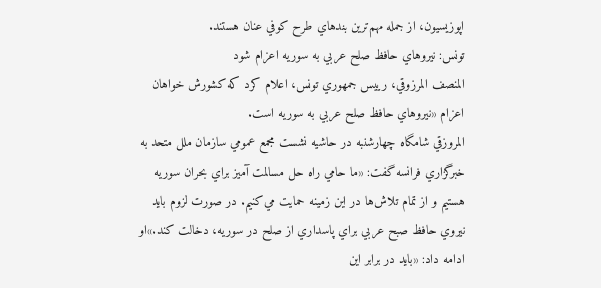اپوزيسيون، از جمله مهم‌ترين بندهاي طرح کوفي عنان هستند.
تونس: نيروهاي حافظ صلح عربي به سوريه اعزام شود
المنصف المرزوقي، رييس جمهوري تونس، اعلام کرد که کشورش خواهان اعزام «نيروهاي حافظ صلح عربي به سوريه است.
المروزقي شامگاه چهارشنبه در حاشيه نشست مجمع عمومي سازمان ملل متحد به خبرگزاري فرانسه گفت: «ما حامي راه حل مسالمت آميز براي بحران سوريه هستيم و از تمام تلاش‌ها در اين زمينه حمايت مي‌کنيم. در صورت لزوم بايد نيروي حافظ صبح عربي براي پاسداري از صلح در سوريه، دخالت کند.»او ادامه داد: «بايد در برابر اين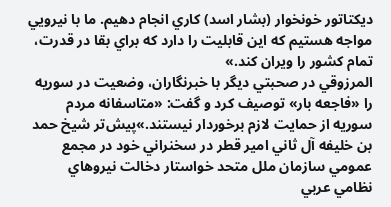ديکتاتور خونخوار (بشار اسد) کاري انجام دهيم. ما با نيرويي مواجه هستيم که اين قابليت را دارد که براي بقا در قدرت، تمام کشور را ويران کند.»
المرزوقي در صحبتي ديگر با خبرنگاران، وضعيت در سوريه را «فاجعه بار» توصيف کرد و گفت: «متاسفانه مردم سوريه از حمايت لازم برخوردار نيستند.»پيش‌تر شيخ حمد بن خليفه آل ثاني امير قطر در سخنراني خود در مجمع عمومي سازمان ملل متحد خواستار دخالت نيروهاي نظامي عربي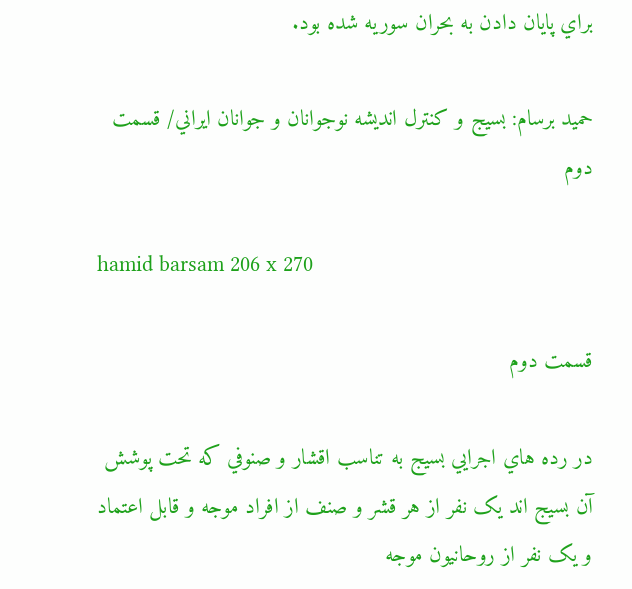براي پايان دادن به بحران سوريه شده بود.

حمید برسام: بسيج و کنترل انديشه نوجوانان و جوانان ايراني/ قسمت دوم

hamid barsam 206 x 270

قسمت دوم

در رده هاي اجرايي بسيج به تناسب اقشار و صنوفي که تحت پوشش آن بسيج اند يک نفر از هر قشر و صنف از افراد موجه و قابل اعتماد و يک نفر از روحانيون موجه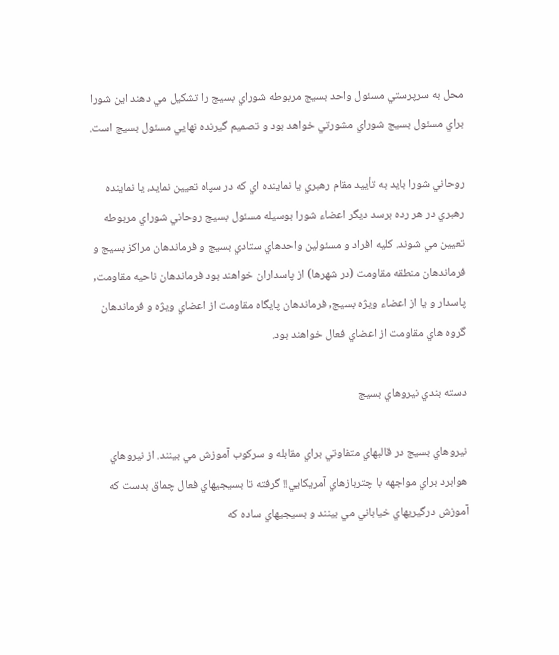محل به سرپرستي مسئول واحد بسيج مربوطه شوراي بسيج را تشکيل مي دهند اين شورا براي مسئول بسيج شوراي مشورتي خواهد بود و تصميم گيرنده نهايي مسئول بسيج است.

روحاني شورا بايد به تأييد مقام رهبري يا نماينده اي که در سپاه تعيين نمايد، يا نماينده رهبري در هر رده برسد ديگر اعضاء شورا بوسيله مسئول بسيج روحاني شوراي مربوطه تعيين مي شوند. کليه افراد و مسئولين واحدهاي ستادي بسيج و فرماندهان مراکز بسيج و فرماندهان منطقه مقاومت (در شهرها) از پاسداران خواهند بود فرماندهان ناحيه مقاومت, پاسدار و يا از اعضاء ويژه بسيج, فرماندهان پايگاه مقاومت از اعضاي ويژه و فرماندهان گروه هاي مقاومت از اعضاي فعال خواهند بود.

دسته بندي نيروهاي بسيج

نيروهاي بسيج در قالبهاي متفاوتي براي مقابله و سرکوب آموزش مي بينند. از نيروهاي هوابرد براي مواجهه با چتربازهاي آمريکايي!! گرفته تا بسيجيهاي فعال چماق بدست که آموزش درگيريهاي خياباني مي بينند و بسيجيهاي ساده که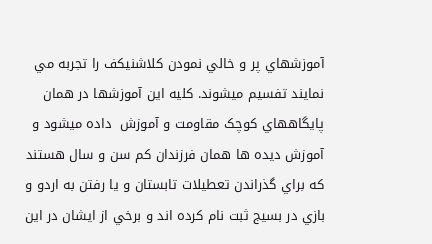آموزشهاي پر و خالي نمودن کلاشنيکف را تجربه مي نمايند تفسيم ميشوند. کليه اين آموزشها در همان پايگاههاي کوچک مقاومت و آموزش  داده ميشود و آموزش ديده ها همان فرزندان کم سن و سال هستند که براي گذراندن تعطيلات تابستان و يا رفتن به اردو و بازي در بسيج ثبت نام کرده اند و برخي از ايشان در اين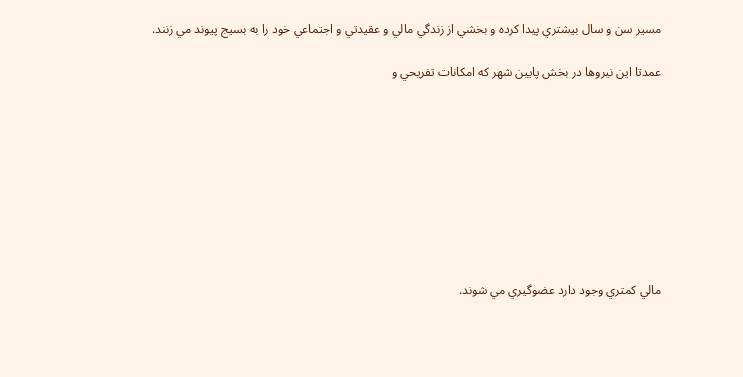مسير سن و سال بيشتري پيدا کرده و بخشي از زندگي مالي و عقيدتي و اجتماعي خود را به بسيج پيوند مي زنند.

عمدتا اين نيروها در بخش پايين شهر که امکانات تفريحي و









مالي کمتري وجود دارد عضوگيري مي شوند.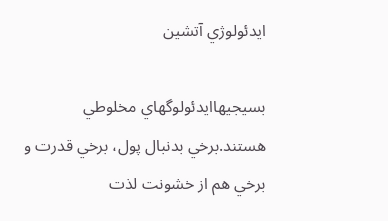ايدئولوژي آتشين

بسيجيهاايدئولوگهاي مخلوطي هستند.برخي بدنبال پول، برخي قدرت و برخي هم از خشونت لذت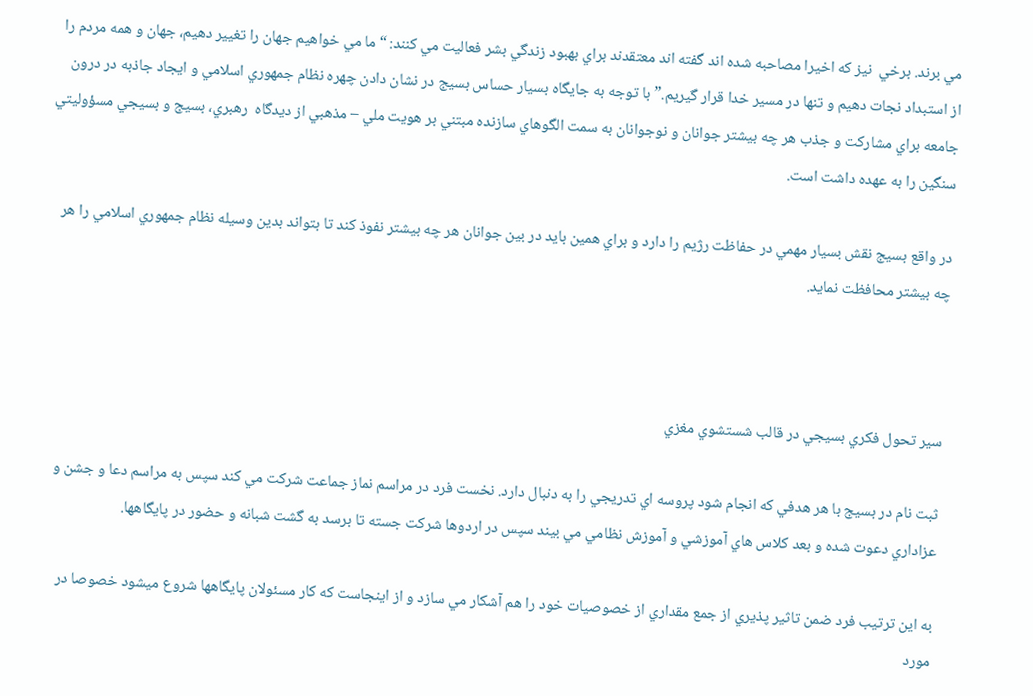مي برند. برخي  نيز که اخيرا مصاحبه شده اند گفته اند معتقدند براي بهبود زندگي بشر فعاليت مي کنند: “ما مي خواهيم جهان را تغيير دهيم، جهان و همه مردم را از استبداد نجات دهيم و تنها در مسير خدا قرار گيريم.”با توجه به جايگاه بسيار حساس بسيج در نشان دادن چهره نظام جمهوري اسلامي و ايجاد جاذبه در درون جامعه براي مشارکت و جذب هر چه بيشتر جوانان و نوجوانان به سمت الگوهاي سازنده مبتني بر هويت ملي – مذهبي از ديدگاه  رهبري، بسيج و بسيجي مسؤوليتي سنگين را به عهده داشت است.

در واقع بسيج نقش بسيار مهمي در حفاظت رژيم را دارد و براي همين بايد در بين جوانان هر چه بيشتر نفوذ کند تا بتواند بدين وسيله نظام جمهوري اسلامي را هر چه بيشتر محافظت نمايد.



سير تحول فکري بسيجي در قالب شستشوي مغزي

ثبت نام در بسيج با هر هدفي که انجام شود پروسه اي تدريجي را به دنبال دارد. نخست فرد در مراسم نماز جماعت شرکت مي کند سپس به مراسم دعا و جشن و عزاداري دعوت شده و بعد کلاس هاي آموزشي و آموزش نظامي مي بيند سپس در اردوها شرکت جسته تا برسد به گشت شبانه و حضور در پايگاهها.

به اين ترتيب فرد ضمن تاثير پذيري از جمع مقداري از خصوصيات خود را هم آشکار مي سازد و از اينجاست که کار مسئولان پايگاهها شروع ميشود خصوصا در مورد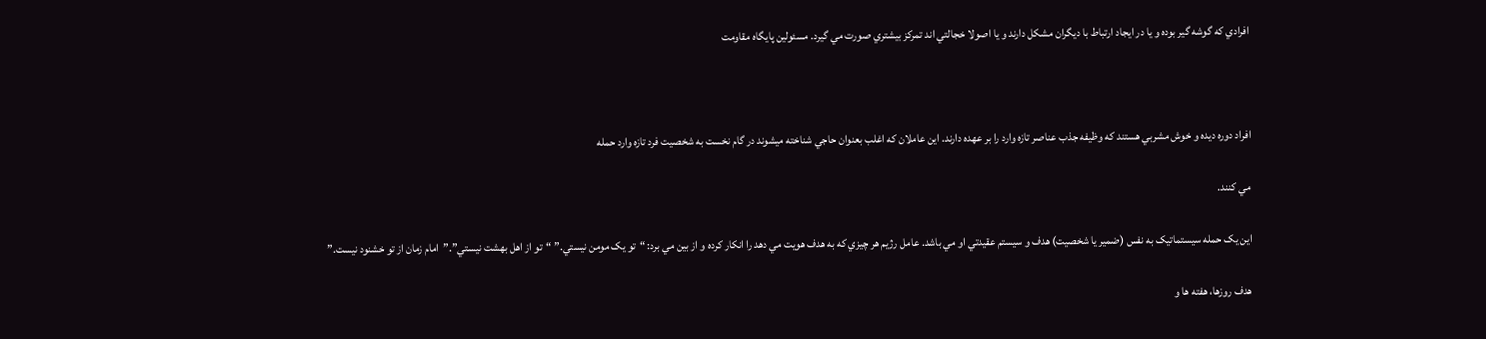افرادي که گوشه گير بوده و يا در ايجاد ارتباط با ديگران مشکل دارند و يا اصولا خجالتي اند تمرکز بيشتري صورت مي گيرد. مسئولين پايگاه مقاومت



افراد دوره ديده و خوش مشربي هستند که وظيفه جذب عناصر تازه وارد را بر عهده دارند. اين عاملان که اغلب بعنوان حاجي شناخته ميشوند در گام نخست به شخصيت فرد تازه وارد حمله

مي کنند.

اين يک حمله سيستماتيک به نفس (ضمير يا شخصيت) هدف و سيستم عقيدتي او مي باشد. عامل رژيم هر چيزي که به هدف هويت مي دهد را انکار کرده و از بين مي برد: “تو يک مومن نيستي.” “تو از اهل بهشت نيستي”.”امام زمان از تو خشنود نيست.”

هدف روزها، هفته ها و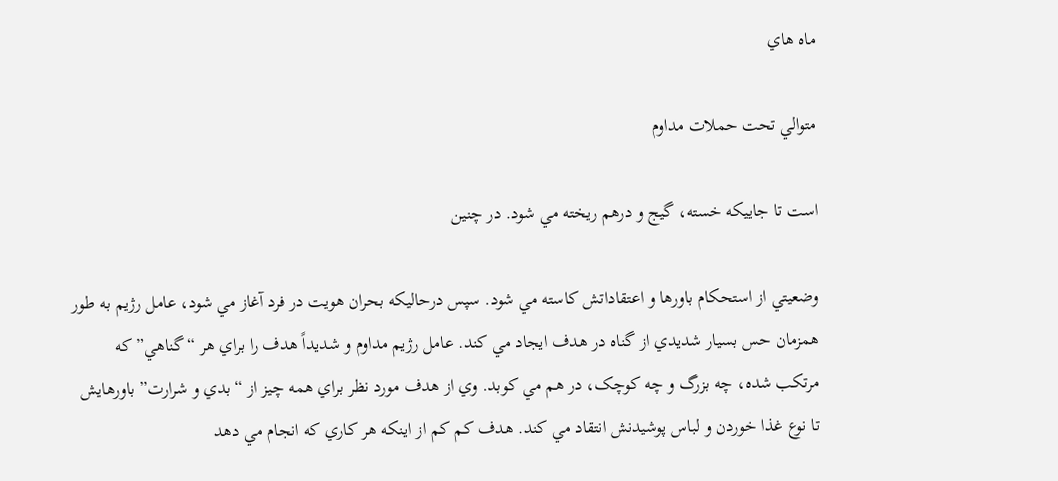ماه هاي

متوالي تحت حملات مداوم

است تا جاييکه خسته، گيج و درهم ريخته مي شود. در چنين

وضعيتي از استحکام باورها و اعتقاداتش کاسته مي شود. سپس درحاليکه بحران هويت در فرد آغاز مي شود، عامل رژيم به طور همزمان حس بسيار شديدي از گناه در هدف ايجاد مي کند. عامل رژيم مداوم و شديداً هدف را براي هر “گناهي” که مرتکب شده، چه بزرگ و چه کوچک، در هم مي کوبد. وي از هدف مورد نظر براي همه چيز از “بدي و شرارت” باورهايش تا نوع غذا خوردن و لباس پوشيدنش انتقاد مي کند. هدف کم کم از اينکه هر کاري که انجام مي دهد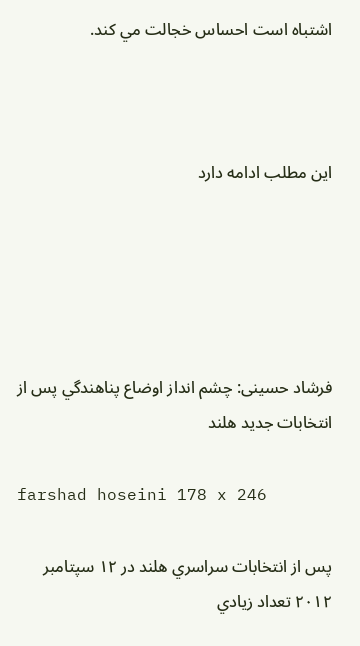اشتباه است احساس خجالت مي کند.



اين مطلب ادامه دارد





فرشاد حسینی: چشم انداز اوضاع پناهندگي پس از انتخابات جديد هلند

farshad hoseini 178 x 246

پس از انتخابات سراسري هلند در ۱۲ سپتامبر ۲۰۱۲ تعداد زيادي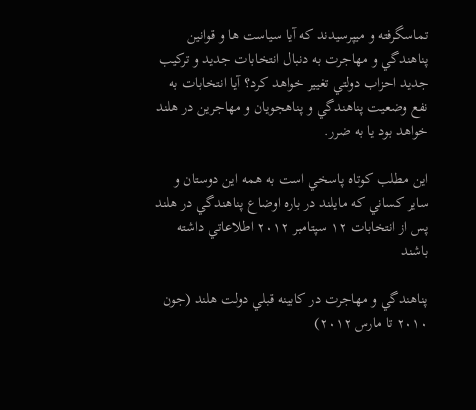تماسگرفته و ميپرسيدند که آيا سياست ها و قوانين پناهندگي و مهاجرت به دنبال انتخابات جديد و ترکيب جديد احزاب دولتي تغيير خواهد کرد؟ آيا انتخابات به نفع وضعيت پناهندگي و پناهجويان و مهاجرين در هلند خواهد بود يا به ضرر.

اين مطلب کوتاه پاسخي است به همه اين دوستان و ساير کساني که مايلند در باره اوضاع پناهندگي در هلند پس از انتخابات ۱۲ سپتامبر ۲۰۱۲ اطلاعاتي داشته باشند

پناهندگي و مهاجرت در کابينه قبلي دولت هلند (جون ۲۰۱۰ تا مارس ۲۰۱۲)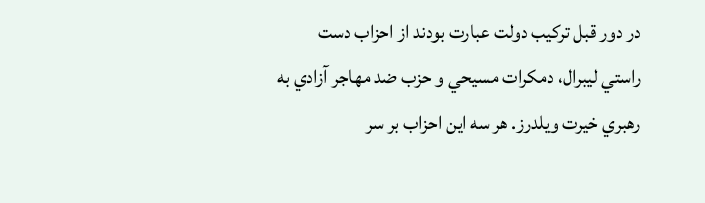در دور قبل ترکيب دولت عبارت بودند از احزاب دست راستي ليبرال، دمکرات مسيحي و حزب ضد مهاجر آزادي به رهبري خيرت ويلدرز. هر سه اين احزاب بر سر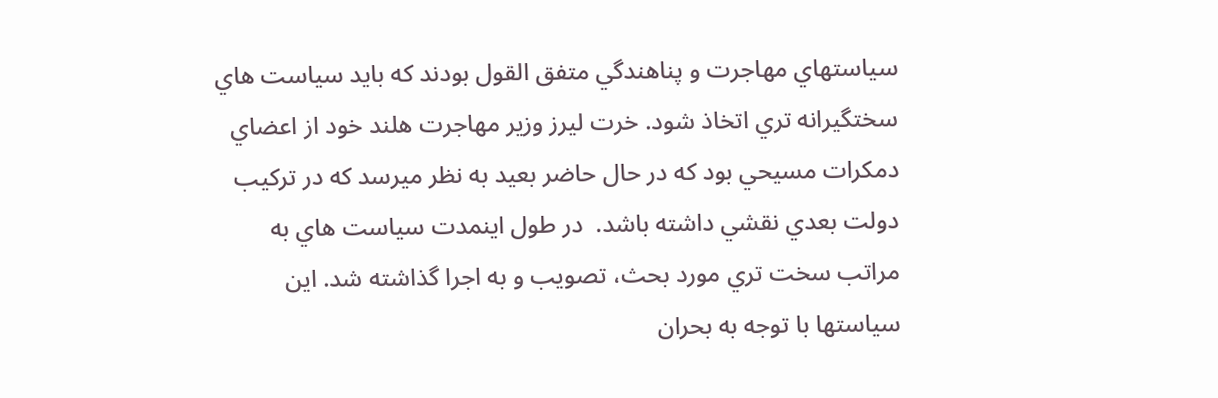سياستهاي مهاجرت و پناهندگي متفق القول بودند که بايد سياست هاي سختگيرانه تري اتخاذ شود. خرت ليرز وزير مهاجرت هلند خود از اعضاي دمکرات مسيحي بود که در حال حاضر بعيد به نظر ميرسد که در ترکيب دولت بعدي نقشي داشته باشد.  در طول اينمدت سياست هاي به مراتب سخت تري مورد بحث، تصويب و به اجرا گذاشته شد. اين سياستها با توجه به بحران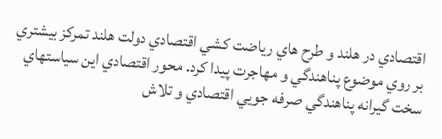اقتصادي در هلند و طرح هاي رياضت کشي اقتصادي دولت هلند تمرکز بيشتري بر روي موضوع پناهندگي و مهاجرت پيدا کرد. محور اقتصادي اين سياستهاي سخت گيرانه پناهندگي صرفه جويي اقتصادي و تلاش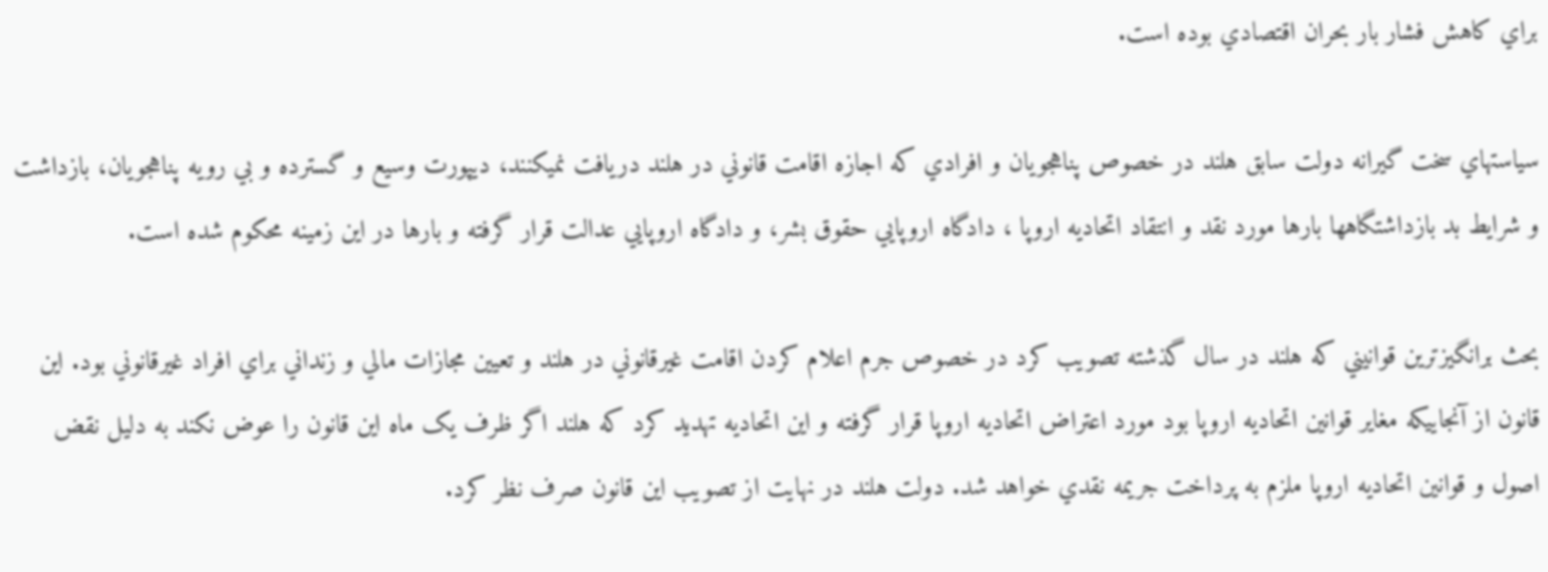براي کاهش فشار بار بحران اقتصادي بوده است.

سياستهاي سخت گيرانه دولت سابق هلند در خصوص پناهجويان و افرادي که اجازه اقامت قانوني در هلند دريافت نميکنند، ديپورت وسيع و گسترده و بي رويه پناهجويان، بازداشت و شرايط بد بازداشتگاهها بارها مورد نقد و انتقاد اتحاديه اروپا ، دادگاه اروپايي حقوق بشر، و دادگاه اروپايي عدالت قرار گرفته و بارها در اين زمينه محکوم شده است.

بحث برانگيزترين قوانيني که هلند در سال گذشته تصويب کرد در خصوص جرم اعلام کردن اقامت غيرقانوني در هلند و تعيين مجازات مالي و زنداني براي افراد غيرقانوني بود. اين قانون از آنجاييکه مغاير قوانين اتحاديه اروپا بود مورد اعتراض اتحاديه اروپا قرار گرفته و اين اتحاديه تهديد کرد که هلند اگر ظرف يک ماه اين قانون را عوض نکند به دليل نقض اصول و قوانين اتحاديه اروپا ملزم به پرداخت جريمه نقدي خواهد شد. دولت هلند در نهايت از تصويب اين قانون صرف نظر کرد.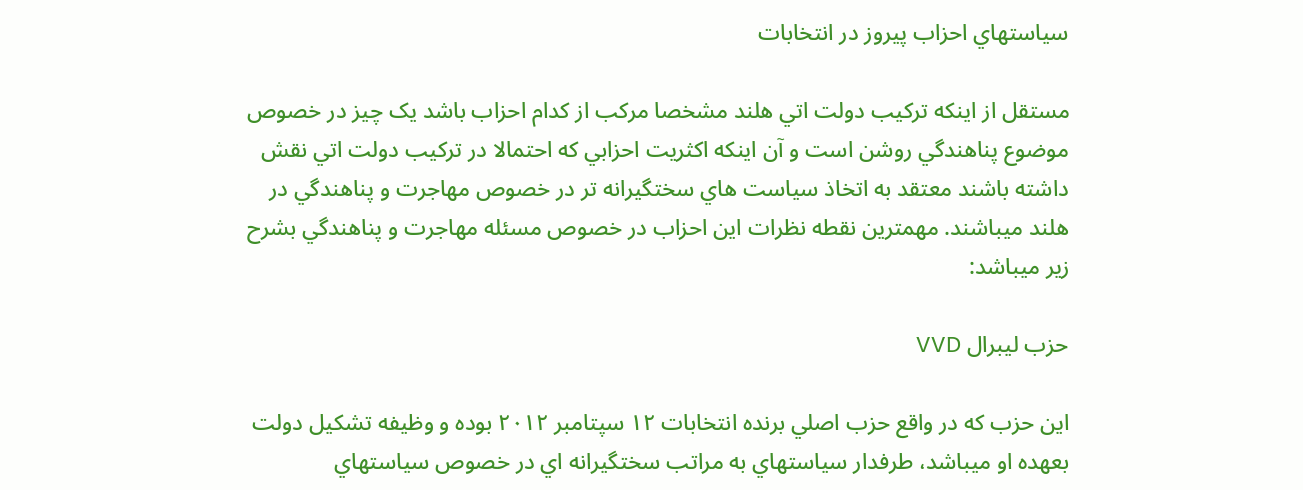سياستهاي احزاب پيروز در انتخابات

مستقل از اينکه ترکيب دولت اتي هلند مشخصا مرکب از کدام احزاب باشد يک چيز در خصوص موضوع پناهندگي روشن است و آن اينکه اکثريت احزابي که احتمالا در ترکيب دولت اتي نقش داشته باشند معتقد به اتخاذ سياست هاي سختگيرانه تر در خصوص مهاجرت و پناهندگي در هلند ميباشند. مهمترين نقطه نظرات اين احزاب در خصوص مسئله مهاجرت و پناهندگي بشرح زير ميباشد:

حزب ليبرال VVD

اين حزب که در واقع حزب اصلي برنده انتخابات ۱۲ سپتامبر ۲۰۱۲ بوده و وظيفه تشکيل دولت بعهده او ميباشد، طرفدار سياستهاي به مراتب سختگيرانه اي در خصوص سياستهاي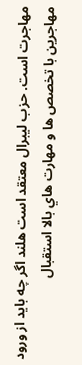مهاجرت است. حزب ليبرال معتقد است هلند اگر چه بايد از ورود مهاجرين با تخصص ها و مهارت هاي بالا استقبال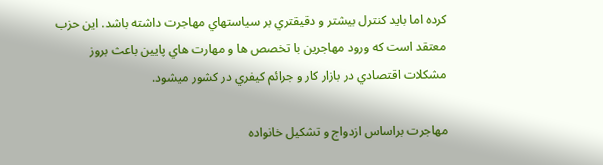کرده اما بايد کنترل بيشتر و دقيقتري بر سياستهاي مهاجرت داشته باشد. اين حزب معتقد است که ورود مهاجرين با تخصص ها و مهارت هاي پايين باعث بروز مشکلات اقتصادي در بازار کار و جرائم کيفري در کشور ميشود.

مهاجرت براساس ازدواج و تشکيل خانواده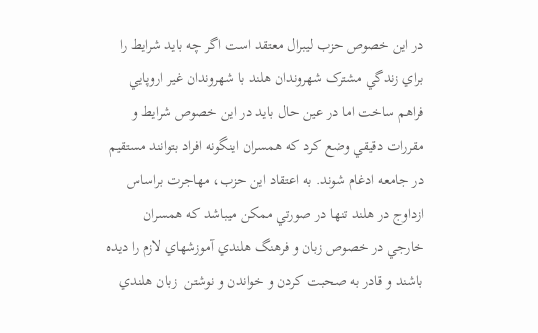در اين خصوص حزب ليبرال معتقد است اگر چه بايد شرايط را براي زندگي مشترک شهروندان هلند با شهروندان غير اروپايي فراهم ساخت اما در عين حال بايد در اين خصوص شرايط و مقررات دقيقي وضع کرد که همسران اينگونه افراد بتوانند مستقيم در جامعه ادغام شوند. به اعتقاد اين حزب، مهاجرت براساس ازداوج در هلند تنها در صورتي ممکن ميباشد که همسران خارجي در خصوص زبان و فرهنگ هلندي آموزشهاي لازم را ديده باشند و قادر به صحبت کردن و خواندن و نوشتن  زبان هلندي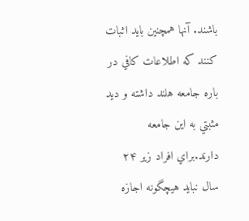باشند. آنها همچنين بايد اثبات کنند که اطلاعات کافي در باره جامعه هلند داشته و ديد مثبتي به اين جامعه دارند.براي افراد زير ۲۴ سال نبايد هيچگونه اجازه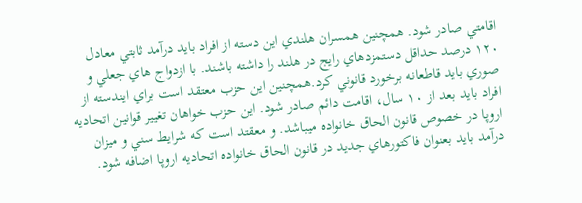اقامتي صادر شود. همچنين همسران هلندي اين دسته از افراد بايد درآمد ثابتي معادل ۱۲۰ درصد حداقل دستمزدهاي رايج در هلند را داشته باشند. با ازدواج هاي جعلي و صوري بايد قاطعانه برخورد قانوني کرد.همچنين اين حزب معتقد است براي ايندسته از افراد بايد بعد از ۱۰ سال، اقامت دائم صادر شود. اين حزب خواهان تغيير قوانين اتحاديه اروپا در خصوص قانون الحاق خانواده ميباشد. و معقتد است که شرايط سني و ميزان درآمد بايد بعنوان فاکتورهاي جديد در قانون الحاق خانواده اتحاديه اروپا اضافه شود.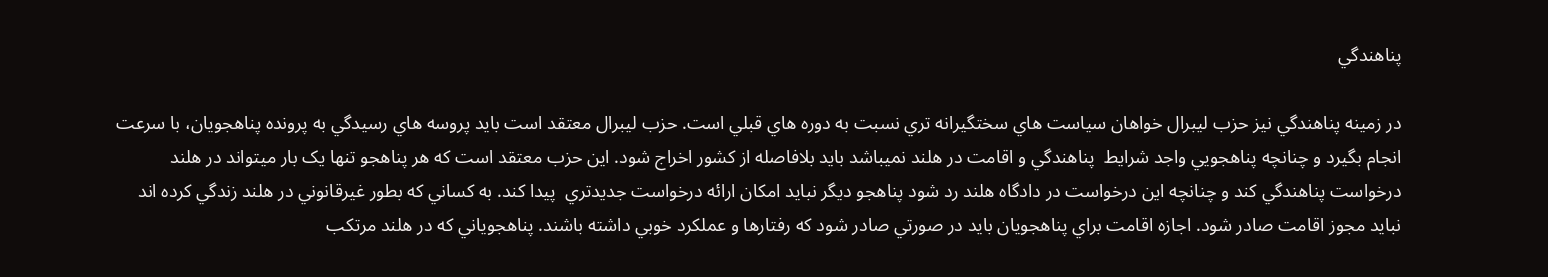پناهندگي

در زمينه پناهندگي نيز حزب ليبرال خواهان سياست هاي سختگيرانه تري نسبت به دوره هاي قبلي است. حزب ليبرال معتقد است بايد پروسه هاي رسيدگي به پرونده پناهجويان، با سرعت انجام بگيرد و چنانچه پناهجويي واجد شرايط  پناهندگي و اقامت در هلند نميباشد بايد بلافاصله از کشور اخراج شود. اين حزب معتقد است که هر پناهجو تنها يک بار ميتواند در هلند درخواست پناهندگي کند و چنانچه اين درخواست در دادگاه هلند رد شود پناهجو ديگر نبايد امکان ارائه درخواست جديدتري  پيدا کند. به کساني که بطور غيرقانوني در هلند زندگي کرده اند نبايد مجوز اقامت صادر شود. اجازه اقامت براي پناهجويان بايد در صورتي صادر شود که رفتارها و عملکرد خوبي داشته باشند. پناهجوياني که در هلند مرتکب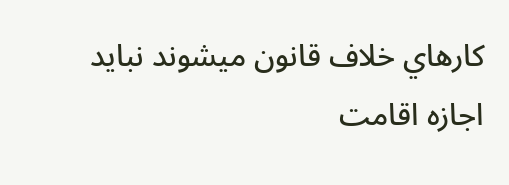کارهاي خلاف قانون ميشوند نبايد اجازه اقامت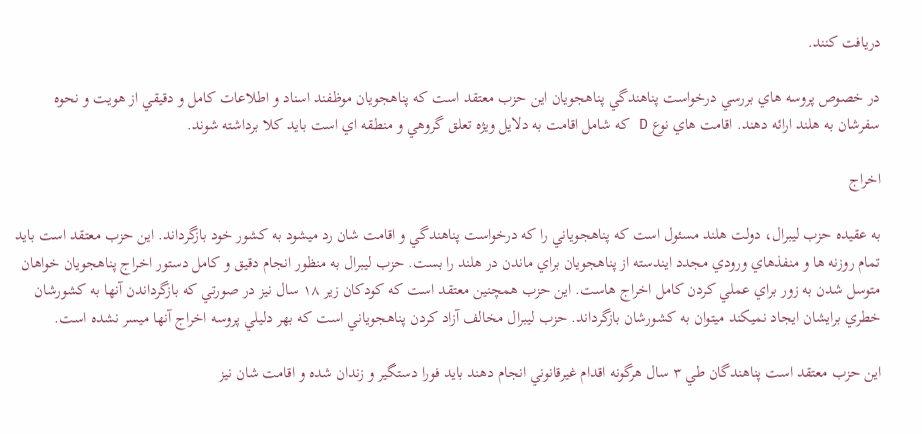دريافت کنند.

در خصوص پروسه هاي بررسي درخواست پناهندگي پناهجويان اين حزب معتقد است که پناهجويان موظفند اسناد و اطلاعات کامل و دقيقي از هويت و نحوه سفرشان به هلند ارائه دهند. اقامت هاي نوع D که شامل اقامت به دلايل ويژه تعلق گروهي و منطقه اي است بايد کلا برداشته شوند.

اخراج

به عقيده حزب ليبرال، دولت هلند مسئول است که پناهجوياني را که درخواست پناهندگي و اقامت شان رد ميشود به کشور خود بازگرداند. اين حزب معتقد است بايد تمام روزنه ها و منفذهاي ورودي مجدد ايندسته از پناهجويان براي ماندن در هلند را بست. حزب ليبرال به منظور انجام دقيق و کامل دستور اخراج پناهجويان خواهان متوسل شدن به زور براي عملي کردن کامل اخراج هاست. اين حزب همچنين معتقد است که کودکان زير ۱۸ سال نيز در صورتي که بازگرداندن آنها به کشورشان خطري برايشان ايجاد نميکند ميتوان به کشورشان بازگرداند. حزب ليبرال مخالف آزاد کردن پناهجوياني است که بهر دليلي پروسه اخراج آنها ميسر نشده است.

اين حزب معتقد است پناهندگان طي ۳ سال هرگونه اقدام غيرقانوني انجام دهند بايد فورا دستگير و زندان شده و اقامت شان نيز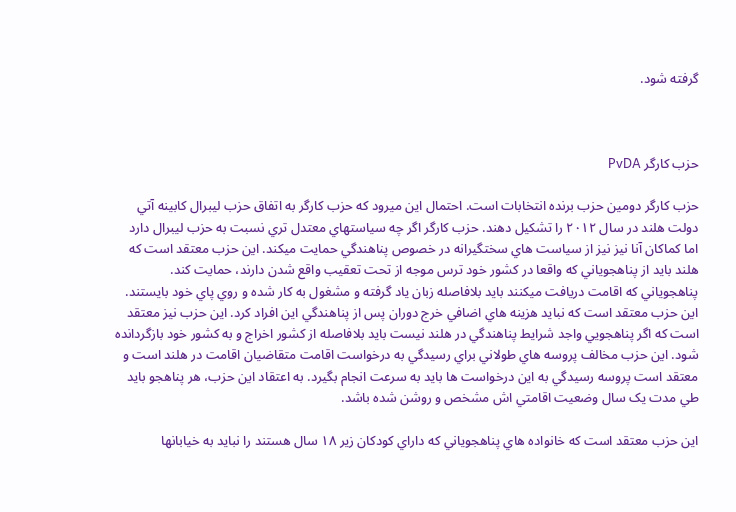گرفته شود.



حزب کارگر PvDA

حزب کارگر دومين حزب برنده انتخابات است. احتمال اين ميرود که حزب کارگر به اتفاق حزب ليبرال کابينه آتي دولت هلند در سال ۲۰۱۲ را تشکيل دهند. حزب کارگر اگر چه سياستهاي معتدل تري نسبت به حزب ليبرال دارد اما کماکان آنا نيز نيز از سياست هاي سختگيرانه در خصوص پناهندگي حمايت ميکند. اين حزب معتقد است که هلند بايد از پناهجوياني که واقعا در کشور خود ترس موجه از تحت تعقيب واقع شدن دارند، حمايت کند. پناهجوياني که اقامت دريافت ميکنند بايد بلافاصله زبان ياد گرفته و مشغول به کار شده و روي پاي خود بايستند. اين حزب معتقد است که نبايد هزينه هاي اضافي خرج دوران پس از پناهندگي اين افراد کرد. اين حزب نيز معتقد است که اگر پناهجويي واجد شرايط پناهندگي در هلند نيست بايد بلافاصله از کشور اخراج و به کشور خود بازگردانده شود. اين حزب مخالف پروسه هاي طولاني براي رسيدگي به درخواست اقامت متقاضيان اقامت در هلند است و معتقد است پروسه رسيدگي به اين درخواست ها بايد به سرعت انجام بگيرد. به اعتقاد اين حزب، هر پناهجو بايد طي مدت يک سال وضعيت اقامتي اش مشخص و روشن شده باشد.

اين حزب معتقد است که خانواده هاي پناهجوياني که داراي کودکان زير ۱۸ سال هستند را نبايد به خيابانها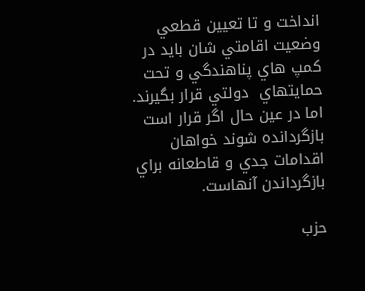انداخت و تا تعيين قطعي وضعيت اقامتي شان بايد در کمپ هاي پناهندگي و تحت حمايتهاي  دولتي قرار بگيرند. اما در عين حال اگر قرار است بازگردانده شوند خواهان اقدامات جدي و قاطعانه براي بازگرداندن آنهاست.

حزب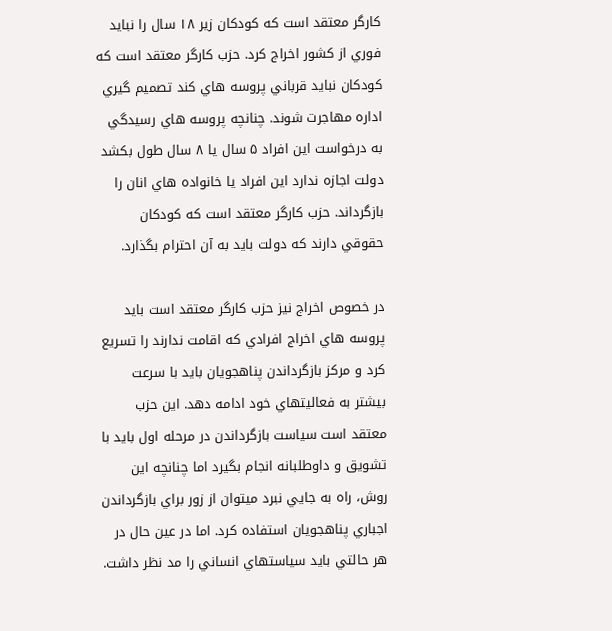کارگر معتقد است که کودکان زير ۱۸ سال را نبايد فوري از کشور اخراج کرد. حزب کارگر معتقد است که کودکان نبايد قرباني پروسه هاي کند تصميم گيري اداره مهاجرت شوند. چنانچه پروسه هاي رسيدگي به درخواست اين افراد ۵ سال يا ۸ سال طول بکشد دولت اجازه ندارد اين افراد يا خانواده هاي انان را بازگرداند. حزب کارگر معتقد است که کودکان حقوقي دارند که دولت بايد به آن احترام بگذارد.

در خصوص اخراج نيز حزب کارگر معتقد است بايد پروسه هاي اخراج افرادي که اقامت ندارند را تسريع کرد و مرکز بازگرداندن پناهجويان بايد با سرعت بيشتر به فعاليتهاي خود ادامه دهد. اين حزب معتقد است سياست بازگرداندن در مرحله اول بايد با تشويق و داوطلبانه انجام بگيرد اما چنانچه اين روش، راه به جايي نبرد ميتوان از زور براي بازگرداندن اجباري پناهجويان استفاده کرد. اما در عين حال در هر حالتي بايد سياستهاي انساني را مد نظر داشت.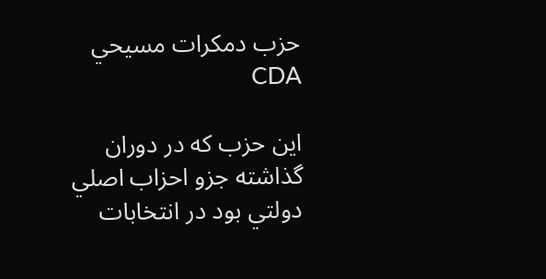حزب دمکرات مسيحي CDA

اين حزب که در دوران گذاشته جزو احزاب اصلي دولتي بود در انتخابات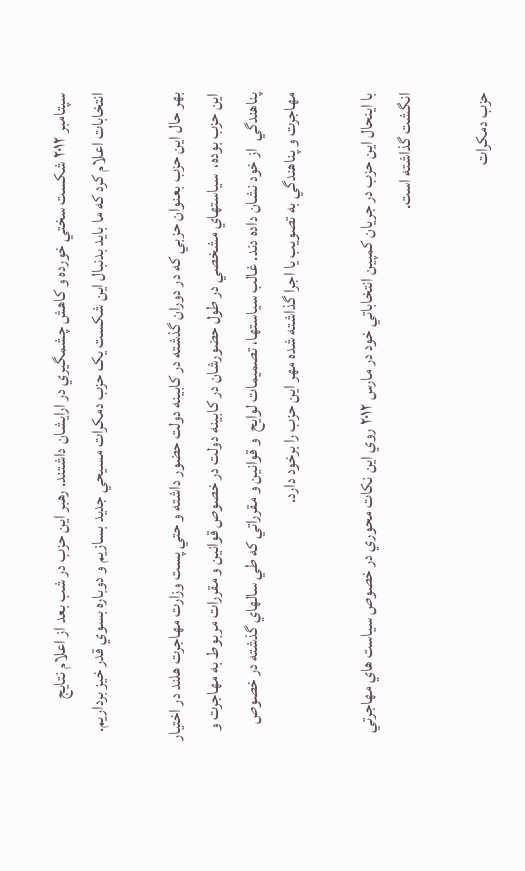سپتامبر ۲۰۱۲ شکست سختي خورده و کاهش چشمگيري در ارايشان داشتند. رهبر اين حزب در شب بعد از اعلام نتايج انتخابات اعلام کرد که ما بايد بدنبال اين شکست يک حزب دمکرات مسيحي جديد بسازيم و دوباره بسوي قدر خيز برداريم.

بهر حال اين حزب بعنوان حزبي که در دوران گذشته در کابينه دولت حضور داشته و حتي پست وزارت مهاجرت هلند در اختيار اين حزب بوده،  سياستهاي مشخصي در طول حضورشان در کابينه دولت در خصوص قوانين و مقررات مربوط به مهاجرت و پناهندگي  از خود نشان داده دند. غالب سياستها، تصميمات لوايح  و قوانين و مقرراتي که طي سالهاي گذشته در خصوص مهاجرت و پناهندگي به تصويب يا اجرا گذاشته شده مهر اين حزب را برخود دارد.

با اينحال اين حزب در جريان کمپين انتخاباتي خود در مارس ۲۰۱۲ روي اين نکات محوري در خصوص سياست هاي مهاجرتي انگشت گذاشته است.

حزب دمکرات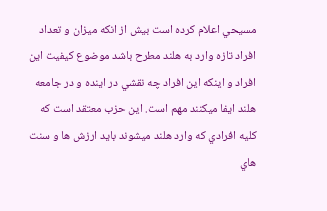مسيحي اعلام کرده است بيش از انکه ميزان و تعداد افراد تازه وارد به هلند مطرح باشد موضوع کيفيت اين افراد و اينکه اين افراد چه نقشي در اينده و در جامعه هلند ايفا ميکنند مهم است. اين حزب معتقد است که کليه افرادي که وارد هلند ميشوند بايد ارزش ها و سنت هاي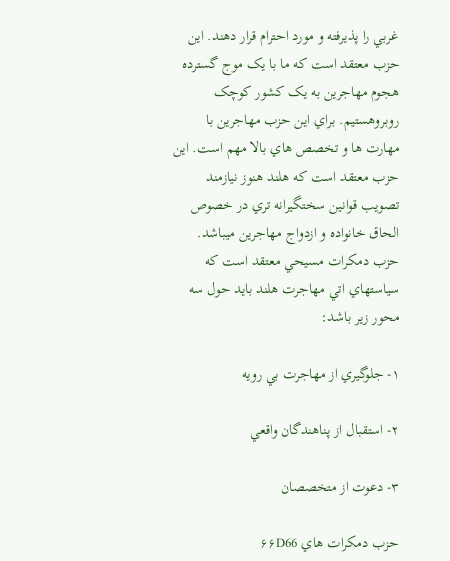غربي را پذيرفته و مورد احترام قرار دهند. اين حزب معتقد است که ما با يک موج گسترده هجوم مهاجرين به يک کشور کوچک روبروهستيم. براي اين حزب مهاجرين با مهارت ها و تخصص هاي بالا مهم است. اين حزب معتقد است که هلند هنوز نيازمند تصويب قوانين سختگيرانه تري در خصوص الحاق خانواده و ازدواج مهاجرين ميباشد. حزب دمکرات مسيحي معتقد است که سياستهاي اتي مهاجرت هلند بايد حول سه محور زير باشد:

۱- جلوگيري از مهاجرت بي رويه

۲- استقبال از پناهندگان واقعي

۳- دعوت از متخصصان

حزب دمکرات هاي ۶۶D66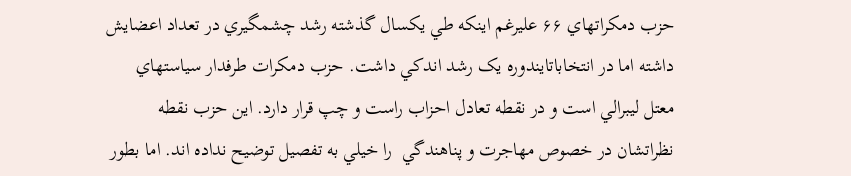حزب دمکراتهاي ۶۶ عليرغم اينکه طي يکسال گذشته رشد چشمگيري در تعداد اعضايش داشته اما در انتخاباتايندوره يک رشد اندکي داشت. حزب دمکرات طرفدار سياستهاي معتل ليبرالي است و در نقطه تعادل احزاب راست و چپ قرار دارد. اين حزب نقطه نظراتشان در خصوص مهاجرت و پناهندگي  را خيلي به تفصيل توضيح نداده اند. اما بطور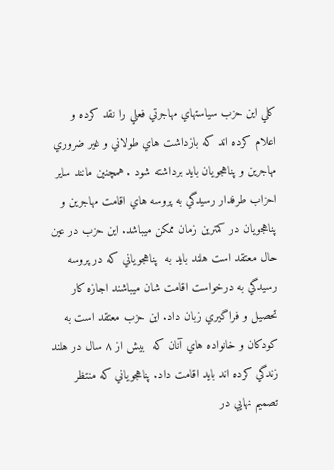کلي اين حزب سياستهاي مهاجرتي فعلي را نقد کرده و اعلام کرده اند که بازداشت هاي طولاني و غير ضروري مهاجرين و پناهجويان بايد برداشته شود . همچنين مانند ساير احزاب طرفدار رسيدگي به پروسه هاي اقامت مهاجرين و پناهجويان در کمترين زمان ممکن ميباشد. اين حزب در عين حال معتقد است هلند بايد به  پناهجوياني که در پروسه رسيدگي به درخواست اقامت شان ميباشند اجازه کار تحصيل و فراگيري زبان داد. اين حزب معتقد است به کودکان و خانواده هاي آنان که  بيش از ۸ سال در هلند زندگي کرده اند بايد اقامت داد. پناهجوياني که منتظر تصميم نهايي در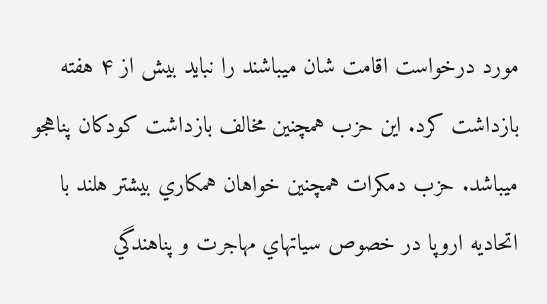مورد درخواست اقامت شان ميباشند را نبايد بيش از ۴ هفته  بازداشت کرد. اين حزب همچنين مخالف بازداشت کودکان پناهجو ميباشد. حزب دمکرات همچنين خواهان همکاري بيشتر هلند با اتحاديه اروپا در خصوص سياتهاي مهاجرت و پناهندگي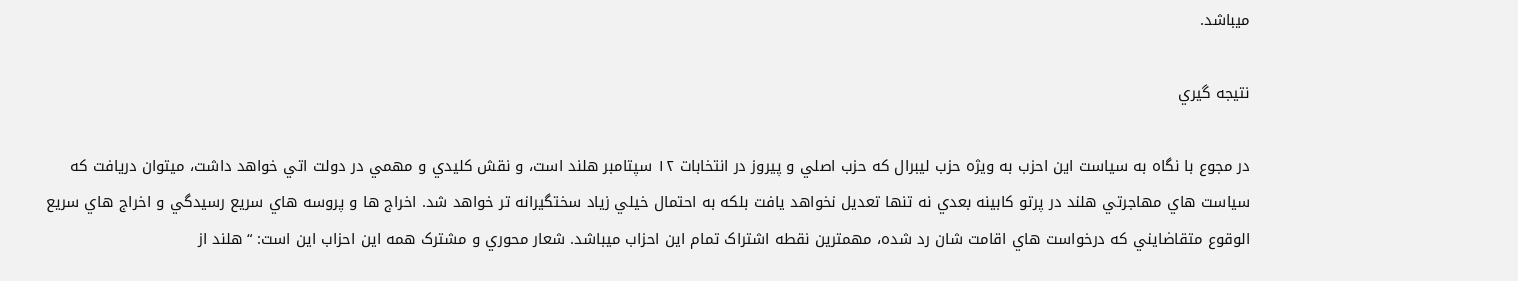ميباشد.

نتيجه گيري

در مجوع با نگاه به سياست اين احزب به ويژه حزب ليبرال که حزب اصلي و پيروز در انتخابات ۱۲ سپتامبر هلند است، و نقش کليدي و مهمي در دولت اتي خواهد داشت، ميتوان دريافت که سياست هاي مهاجرتي هلند در پرتو کابينه بعدي نه تنها تعديل نخواهد يافت بلکه به احتمال خيلي زياد سختگيرانه تر خواهد شد. اخراج ها و پروسه هاي سريع رسيدگي و اخراج هاي سريع  الوقوع متقاضايني که درخواست هاي اقامت شان رد شده، مهمترين نقطه اشتراک تمام اين احزاب ميباشد. شعار محوري و مشترک همه اين احزاب اين است: “هلند از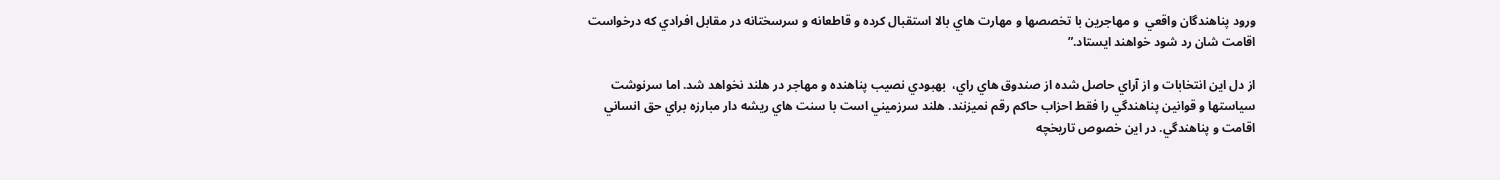ورود پناهندگان واقعي  و مهاجرين با تخصصها و مهارت هاي بالا استقبال کرده و قاطعانه و سرسختانه در مقابل افرادي که درخواست اقامت شان رد شود خواهند ايستاد.”

از دل اين انتخابات و از آراي حاصل شده از صندوق هاي راي،  بهبودي نصيب پناهنده و مهاجر در هلند نخواهد شد. اما سرنوشت سياستها و قوانين پناهندگي را فقط احزاب حاکم رقم نميزنند. هلند سرزميني است با سنت هاي ريشه دار مبارزه براي حق انساني اقامت و پناهندگي. در اين خصوص تاريخچه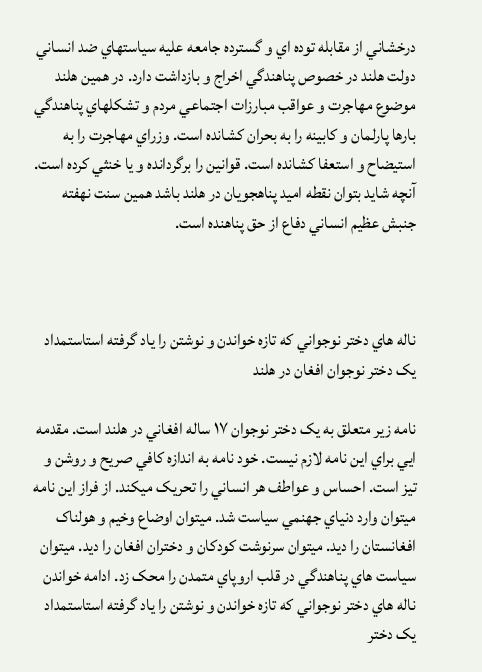درخشاني از مقابله توده اي و گسترده جامعه عليه سياستهاي ضد انساني دولت هلند در خصوص پناهندگي اخراج و بازداشت دارد. در همين هلند موضوع مهاجرت و عواقب مبارزات اجتماعي مردم و تشکلهاي پناهندگي بارها پارلمان و کابينه را به بحران کشانده است. وزراي مهاجرت را به استيضاح و استعفا کشانده است. قوانين را برگردانده و يا خنثي کرده است. آنچه شايد بتوان نقطه اميد پناهجويان در هلند باشد همين سنت نهفته جنبش عظيم انساني دفاع از حق پناهنده است.



ناله هاي دختر نوجواني که تازه خواندن و نوشتن را ياد گرفته استاستمداد يک دختر نوجوان افغان در هلند

نامه زير متعلق به يک دختر نوجوان ۱۷ ساله افغاني در هلند است. مقدمه ايي براي اين نامه لازم نيست. خود نامه به اندازه کافي صريح و روشن و تيز است. احساس و عواطف هر انساني را تحريک ميکند. از فراز اين نامه ميتوان وارد دنياي جهنمي سياست شد. ميتوان اوضاع وخيم و هولناک افغانستان را ديد. ميتوان سرنوشت کودکان و دختران افغان را ديد. ميتوان سياست هاي پناهندگي در قلب اروپاي متمدن را محک زد. ادامه خواندن ناله هاي دختر نوجواني که تازه خواندن و نوشتن را ياد گرفته استاستمداد يک دختر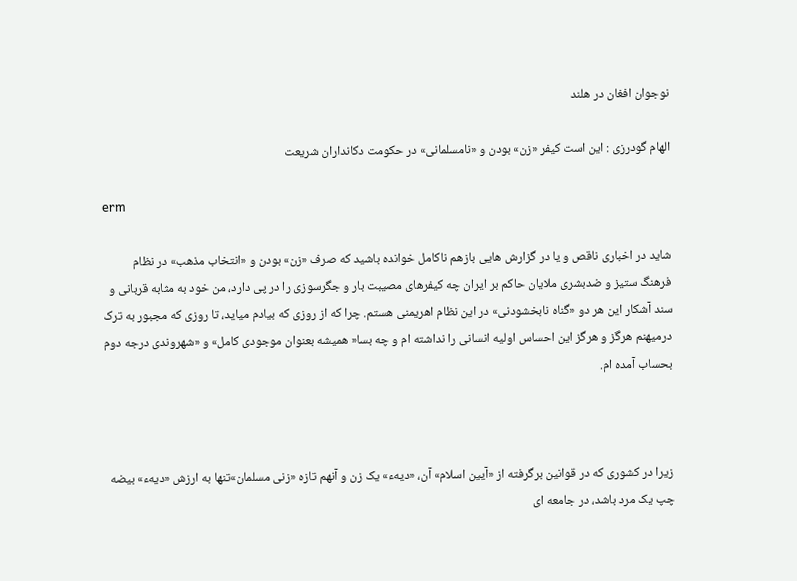نوجوان افغان در هلند

الهام گودرزی : اين است کيفر «زن» بودن و «نامسلمانی» در حکومت دکانداران شريعت

erm

شاید در اخباری ناقص و يا در گزارش هايی بازهم ناکامل خوانده باشيد که صرف «زن» بودن و «انتخاب مذهب» در نظام فرهنگ ستيز و ضدبشری ملايان حاکم بر ايران چه کيفرهای مصيبت بار و جگرسوزی را در پی دارد، من خود به مثابه قربانی و سند آشکار اين هر دو «گناه نابخشودنی» در اين نظام اهريمنی هستم. چرا که از روزی که بيادم ميايد، تا روزی که مجبور به ترک درميهنم هرگز و هرگز اين احساس اوليه انسانی را نداشته ام و چه بسا« همیشه بعنوان موجودی کامل» و «شهروندی درجه دوم   بحساب آمده ام.



زيرا در کشوری که در قوانين برگرفته از «آيين اسلام» آن، «دیهء» یک زن و آنهم تازه «زنی مسلمان»تنها به ارزش «ديهء» بيضه چپ يک مرد باشد، در جامعه ای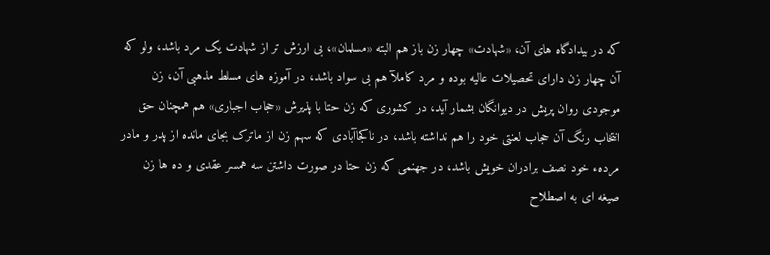که در بيدادگاه های آن، «شهادت» چهار زن باز هم البته «مسلمان»، بی ارزش تر از شهادت يک مرد باشد، ولو که آن چهار زن دارای تحصيلات عاليه بوده و مرد کاملآ هم بی سواد باشد، در آموزه های مسلط مذهبی آن، زن موجودی روان پريش در ديوانگان بشمار آيد، در کشوری که زن حتا با پذيرش «حجاب اجباری» هم همچنان حق انتخاب رنگ آن حجاب لعنتی خود را هم نداشته باشد، در ناکجاآبادی که سهم زن از ماترک بجای مانده از پدر و مادر مردهء خود نصف برادران خويش باشد، در جهنمی که زن حتا در صورت داشتن سه همسر عقدی و ده ها زن صيغه ای به اصطلاح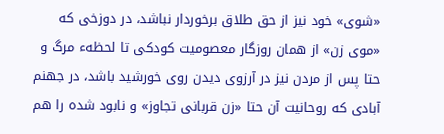«شوی» خود نيز از حق طلاق برخوردار نباشد، در دوزخی که «موی زن» از همان روزگار معصوميت کودکی تا لحظهء مرگ و حتا پس از مردن نيز در آرزوی ديدن روی خورشيد باشد، در جهنم آبادی که روحانيت آن حتا «زن قربانی تجاوز» و نابود شده را هم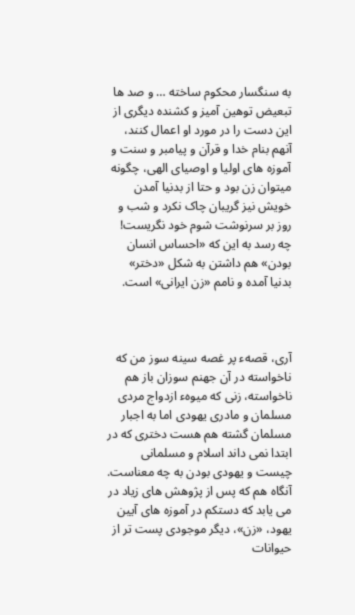به سنگسار محکوم ساخته … و صد ها تبعيض توهين آميز و کشنده دیگری از اين دست را در مورد او اعمال کنند، آنهم بنام خدا و قرآن و پيامبر و سنت و آموزه های اوليا و اوصيای الهی، چگونه ميتوان زن بود و حتا از بدنيا آمدن خويش نيز گريبان چاک نکرد و شب و روز بر سرنوشت شوم خود نگريست! چه رسد به اين که «احساس انسان بودن» هم داشتن به شکل «دختر» بدنيا آمده و نامم «زن ايرانی» است.



آری، قصهء پر غصه سينه سوز من که ناخواسته در آن جهنم سوزان باز هم ناخواسته، زنی که ميوهء ازدواج مردی مسلمان و مادری یهودی اما به اجبار مسلمان گشته هم هست دختری که در ابتدا نمی داند اسلام و مسلمانی چيست و يهودی بودن به چه معناست. آنگاه هم که پس از پژوهش های زياد در می يابد که دستکم در آموزه های آيين يهود، «زن»، ديگر موجودی پست تر از حيوانات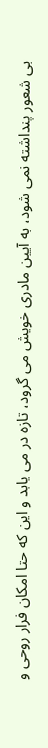بی شعور پنداشته نمی شود، به آيين مادری خويش می گرود، تازه در می يابد و اين که حتا امکان فرار روحی و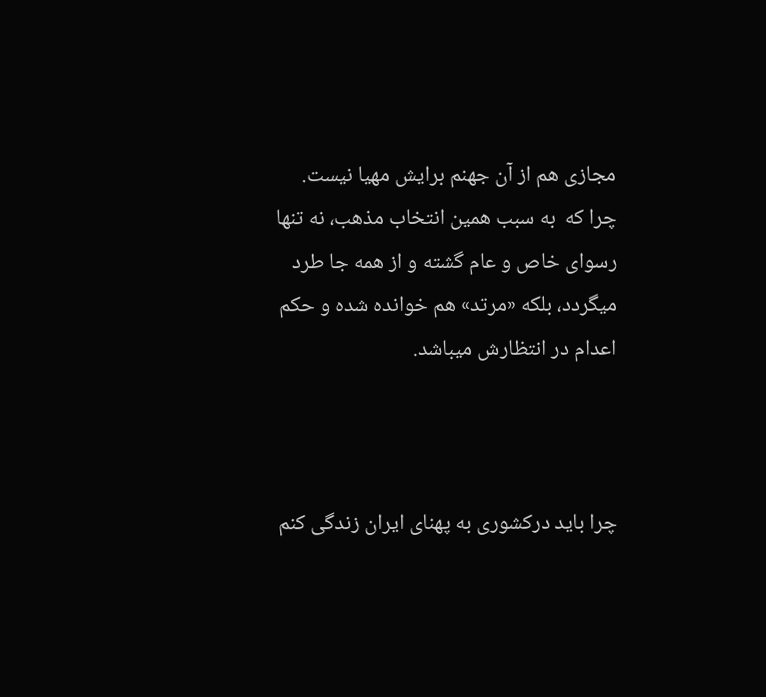مجازی هم از آن جهنم برايش مهيا نيست. چرا که  به سبب همين انتخاب مذهب، نه تنها رسوای خاص و عام گشته و از همه جا طرد ميگردد، بلکه «مرتد» هم خوانده شده و حکم اعدام در انتظارش ميباشد.



چرا باید درکشوری به پهنای ایران زندگی کنم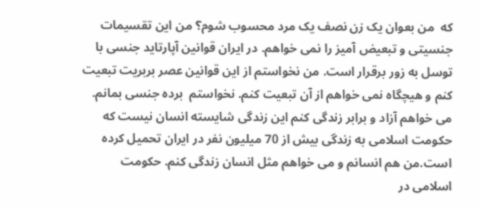که  من بعوان یک زن نصف یک مرد محسوب شوم؟ من این تقسیمات جنسیتی و تبعیض آمیز را نمی خواهم. در ایران قوانین آپارتاید جنسی با توسل به زور برقرار است. من نخواستم از این قوانین عصر بربریت تبعیت کنم و هیچگاه نمی خواهم از آن تبعیت کنم. نخواستم  برده جنسی بمانم. می خواهم آزاد و برابر زندگی کنم این زندگی شایسته انسان نیست که حکومت اسلامی به زندگی بیش از 70 میلیون نفر در ایران تحمیل کرده است.من هم انسانم و می خواهم مثل انسان زندگی کنم. حکومت اسلامی در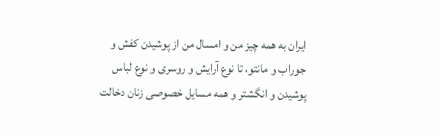ایران به همه چیز من و امسال من از پوشیدن کفش و جوراب و مانتو، تا نوع آرایش و روسری و نوع لباس پوشیدن و انگشتر و همه مسایل خصوصی زنان دخالت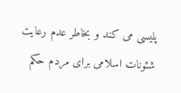پلیسی می کند و بخاطر عدم رعایت شئونات اسلامی برای مردم حکم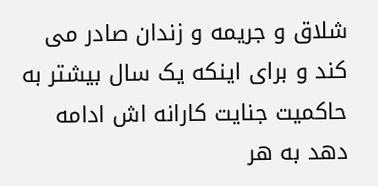شلاق و جریمه و زندان صادر می کند و برای اینکه یک سال بیشتر به حاکمیت جنایت کارانه اش ادامه دهد به هر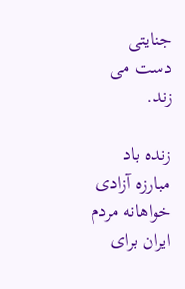جنایتی دست می زند.

زنده باد مبارزه آزادی خواهانه مردم ایران برای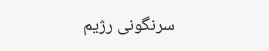سرنگونی رژیم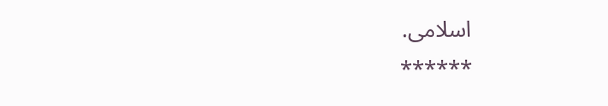اسلامی.
******